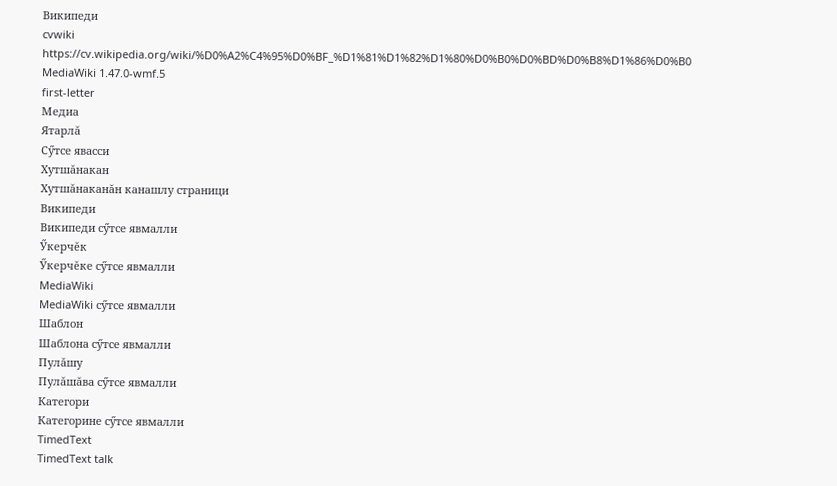Википеди
cvwiki
https://cv.wikipedia.org/wiki/%D0%A2%C4%95%D0%BF_%D1%81%D1%82%D1%80%D0%B0%D0%BD%D0%B8%D1%86%D0%B0
MediaWiki 1.47.0-wmf.5
first-letter
Медиа
Ятарлă
Сӳтсе явасси
Хутшăнакан
Хутшăнаканăн канашлу страници
Википеди
Википеди сӳтсе явмалли
Ӳкерчĕк
Ӳкерчĕке сӳтсе явмалли
MediaWiki
MediaWiki сӳтсе явмалли
Шаблон
Шаблона сӳтсе явмалли
Пулăшу
Пулăшăва сӳтсе явмалли
Категори
Категорине сӳтсе явмалли
TimedText
TimedText talk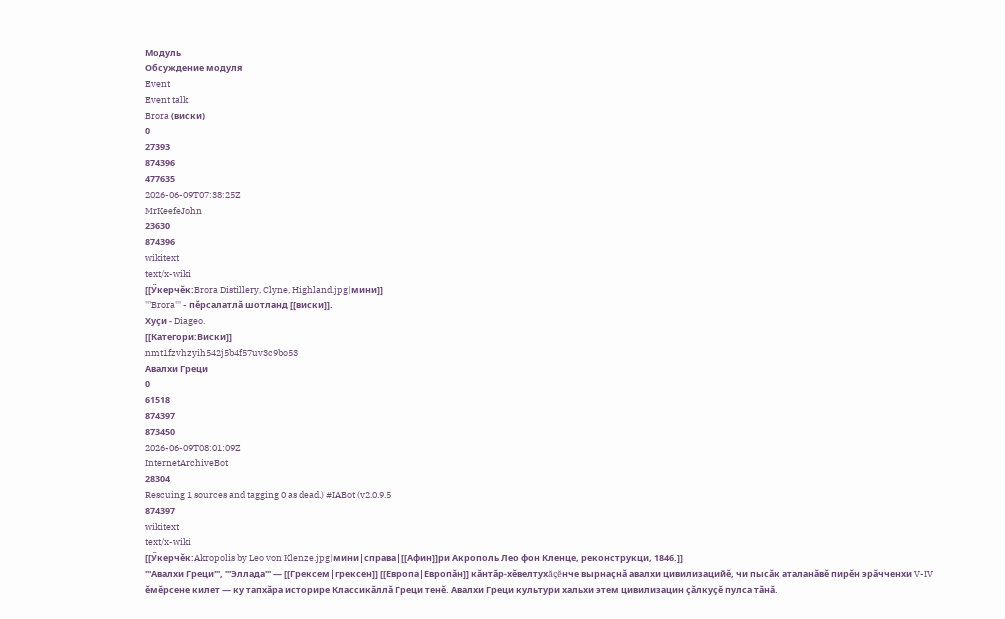Модуль
Обсуждение модуля
Event
Event talk
Brora (виски)
0
27393
874396
477635
2026-06-09T07:38:25Z
MrKeefeJohn
23630
874396
wikitext
text/x-wiki
[[Ӳкерчĕк:Brora Distillery, Clyne, Highland.jpg|мини]]
'''Brora''' - пĕрсалатлă шотланд [[виски]].
Хуçи - Diageo.
[[Категори:Виски]]
nmt1fzvhzyih542j5b4f57uv3c9bo53
Авалхи Греци
0
61518
874397
873450
2026-06-09T08:01:09Z
InternetArchiveBot
28304
Rescuing 1 sources and tagging 0 as dead.) #IABot (v2.0.9.5
874397
wikitext
text/x-wiki
[[Ӳкерчĕк:Akropolis by Leo von Klenze.jpg|мини|справа|[[Афин]]ри Акрополь Лео фон Кленце, реконструкци, 1846.]]
'''Авалхи Греци''', '''Эллада''' — [[Грексем|грексен]] [[Европа|Европăн]] кăнтăр-хĕвелтухăçĕнче вырнаçнă авалхи цивилизацийĕ, чи пысăк аталанăвĕ пирĕн эрăчченхи V-IV ĕмĕрсене килет — ку тапхăра историре Классикăллă Греци тенĕ. Авалхи Греци культури хальхи этем цивилизацин çăлкуçĕ пулса тăнă.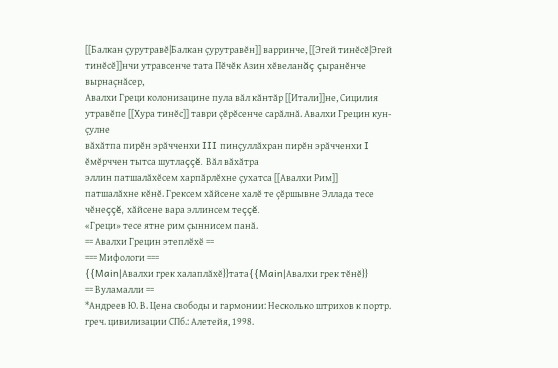[[Балкан çурутравĕ|Балкан çурутравĕн]] варринче, [[Эгей тинĕсĕ|Эгей тинĕсĕ]]нчи утравсенче тата Пĕчĕк Азин хĕвеланăç çыранĕнче вырнаçнăсер,
Авалхи Греци колонизацине пула вăл кăнтăр [[Итали]]не, Сицилия утравĕпе [[Хура тинĕс]] таври çĕрĕсенче сарăлнă. Авалхи Грецин кун-çулне
вăхăтпа пирĕн эрăчченхи III пинçуллăхран пирĕн эрăчченхи I ĕмĕрччен тытса шутлаççĕ. Вăл вăхăтра
эллин патшалăхĕсем харпăрлĕхне çухатса [[Авалхи Рим]] патшалăхне кĕнĕ. Грексем хăйсене халĕ те çĕршывне Эллада тесе чĕнеççĕ, хăйсене вара эллинсем теççĕ.
«Греци» тесе ятне рим çыннисем панă.
== Авалхи Грецин этеплӗхӗ ==
=== Мифологи ===
{{Main|Авалхи грек халаплăхĕ}}тата{{Main|Авалхи грек тĕнĕ}}
== Вуламалли ==
*Андреев Ю. В. Цена свободы и гармонии: Несколько штрихов к портр. греч. цивилизации СПб.: Алетейя, 1998.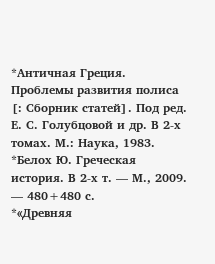*Античная Греция. Проблемы развития полиса [: Сборник статей]. Под ред. Е. С. Голубцовой и др. В 2-х томах. М.: Наука, 1983.
*Белох Ю. Греческая история. В 2-х т. — М., 2009. — 480+480 с.
*«Древняя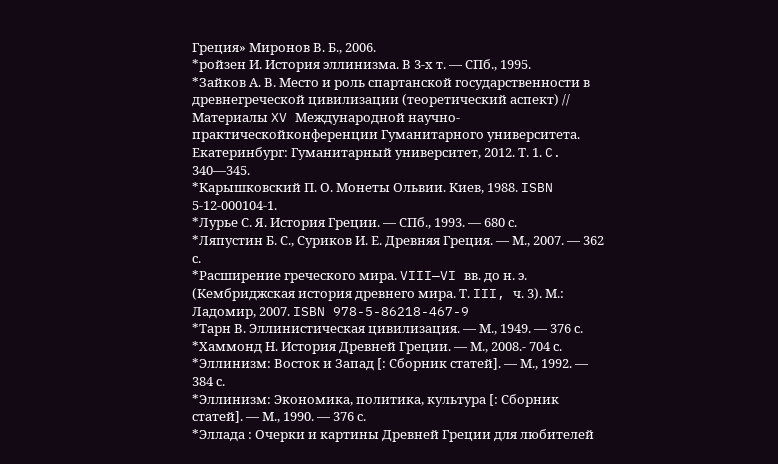Греция» Миронов В. Б., 2006.
*ройзен И. История эллинизма. В 3-х т. — СПб., 1995.
*Зайков А. В. Место и роль спартанской государственности в древнегреческой цивилизации (теоретический аспект) // Материалы XV Международной научно-практическойконференции Гуманитарного университета. Екатеринбург: Гуманитарный университет, 2012. Т. 1. C. 340—345.
*Карышковский П. О. Монеты Ольвии. Киев, 1988. ISBN 5-12-000104-1.
*Лурье С. Я. История Греции. — СПб., 1993. — 680 с.
*Ляпустин Б. С., Суриков И. Е. Древняя Греция. — М., 2007. — 362 с.
*Расширение греческого мира. VIII—VI вв. до н. э. (Кембриджская история древнего мира. Т. III, ч. 3). М.: Ладомир, 2007. ISBN 978-5-86218-467-9
*Тарн В. Эллинистическая цивилизация. — М., 1949. — 376 с.
*Хаммонд Н. История Древней Греции. — М., 2008.- 704 с.
*Эллинизм: Восток и Запад [: Сборник статей]. — М., 1992. — 384 с.
*Эллинизм: Экономика, политика, культура [: Сборник статей]. — М., 1990. — 376 с.
*Эллада : Очерки и картины Древней Греции для любителей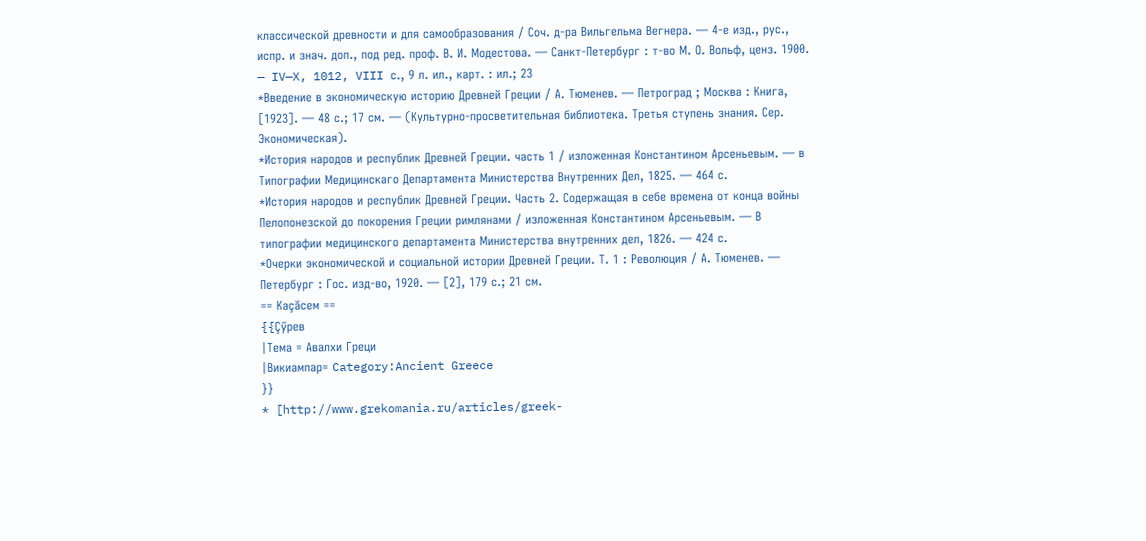классической древности и для самообразования / Соч. д-ра Вильгельма Вегнера. — 4-е изд., рус., испр. и знач. доп., под ред. проф. В. И. Модестова. — Санкт-Петербург : т-во М. О. Вольф, ценз. 1900. — IV—X, 1012, VIII с., 9 л. ил., карт. : ил.; 23
*Введение в экономическую историю Древней Греции / А. Тюменев. — Петроград ; Москва : Книга, [1923]. — 48 с.; 17 см. — (Культурно-просветительная библиотека. Третья ступень знания. Сер. Экономическая).
*История народов и республик Древней Греции. часть 1 / изложенная Константином Арсеньевым. — в Типографии Медицинскаго Департамента Министерства Внутренних Дел, 1825. — 464 с.
*История народов и республик Древней Греции. Часть 2. Содержащая в себе времена от конца войны Пелопонезской до покорения Греции римлянами / изложенная Константином Арсеньевым. — В типографии медицинского департамента Министерства внутренних дел, 1826. — 424 с.
*Очерки экономической и социальной истории Древней Греции. Т. 1 : Революция / А. Тюменев. — Петербург : Гос. изд-во, 1920. — [2], 179 с.; 21 см.
== Каçăсем ==
{{Çӳрев
|Тема = Авалхи Греци
|Викиампар= Category:Ancient Greece
}}
* [http://www.grekomania.ru/articles/greek-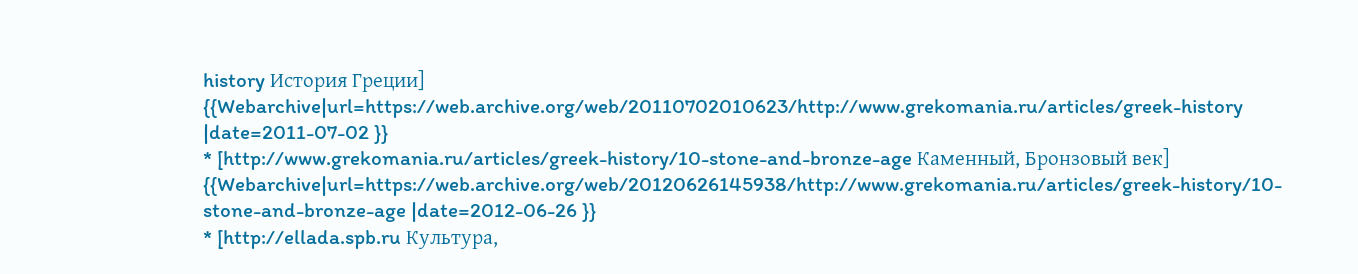history История Греции] {{Webarchive|url=https://web.archive.org/web/20110702010623/http://www.grekomania.ru/articles/greek-history |date=2011-07-02 }}
* [http://www.grekomania.ru/articles/greek-history/10-stone-and-bronze-age Каменный, Бронзовый век] {{Webarchive|url=https://web.archive.org/web/20120626145938/http://www.grekomania.ru/articles/greek-history/10-stone-and-bronze-age |date=2012-06-26 }}
* [http://ellada.spb.ru Культура,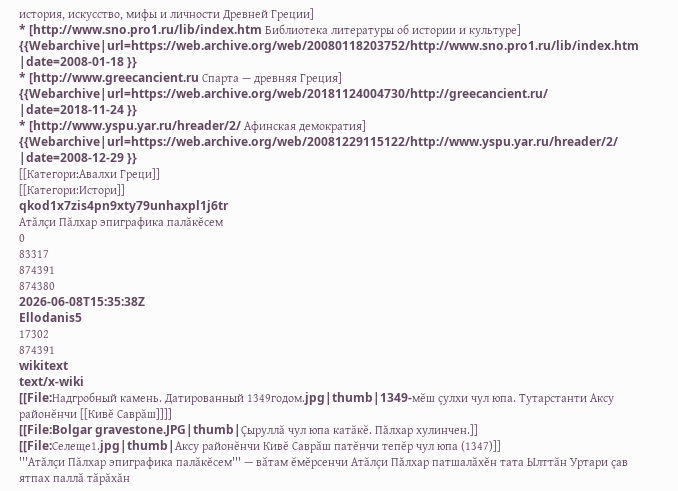история, искусство, мифы и личности Древней Греции]
* [http://www.sno.pro1.ru/lib/index.htm Библиотека литературы об истории и культуре] {{Webarchive|url=https://web.archive.org/web/20080118203752/http://www.sno.pro1.ru/lib/index.htm |date=2008-01-18 }}
* [http://www.greecancient.ru Спарта — древняя Греция] {{Webarchive|url=https://web.archive.org/web/20181124004730/http://greecancient.ru/ |date=2018-11-24 }}
* [http://www.yspu.yar.ru/hreader/2/ Афинская демократия] {{Webarchive|url=https://web.archive.org/web/20081229115122/http://www.yspu.yar.ru/hreader/2/ |date=2008-12-29 }}
[[Категори:Авалхи Греци]]
[[Категори:Истори]]
qkod1x7zis4pn9xty79unhaxpl1j6tr
Атăлçи Пăлхар эпиграфика палăкĕсем
0
83317
874391
874380
2026-06-08T15:35:38Z
Ellodanis5
17302
874391
wikitext
text/x-wiki
[[File:Надгробный камень. Датированный 1349годом.jpg|thumb|1349-мĕш çулхи чул юпа. Тутарстанти Аксу районĕнчи [[Кивĕ Саврăш]]]]
[[File:Bolgar gravestone.JPG|thumb|Çыруллă чул юпа катăкĕ. Пăлхар хулинчен.]]
[[File:Селеще1.jpg|thumb|Аксу районĕнчи Кивĕ Саврăш патĕнчи тепĕр чул юпа (1347)]]
'''Атăлçи Пăлхар эпиграфика палăкĕсем''' — вăтам ĕмĕрсенчи Атăлçи Пăлхар патшалăхĕн тата Ылттăн Уртари çав ятпах паллă тăрăхăн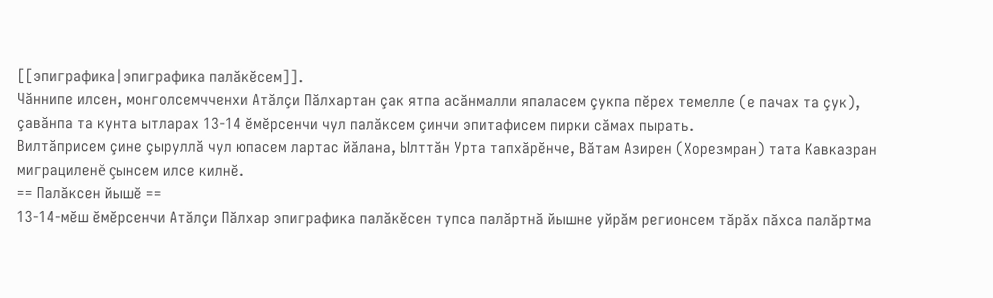[[эпиграфика|эпиграфика палăкĕсем]].
Чăннипе илсен, монголсемчченхи Атăлçи Пăлхартан çак ятпа асăнмалли япаласем çукпа пĕрех темелле (е пачах та çук), çавăнпа та кунта ытларах 13-14 ĕмĕрсенчи чул палăксем çинчи эпитафисем пирки сăмах пырать.
Вилтăприсем çине çыруллă чул юпасем лартас йăлана, Ылттăн Урта тапхăрĕнче, Вăтам Азирен (Хорезмран) тата Кавказран миграциленĕ çынсем илсе килнĕ.
== Палăксен йышĕ ==
13-14-мĕш ĕмĕрсенчи Атăлçи Пăлхар эпиграфика палăкĕсен тупса палăртнă йышне уйрăм регионсем тăрăх пăхса палăртма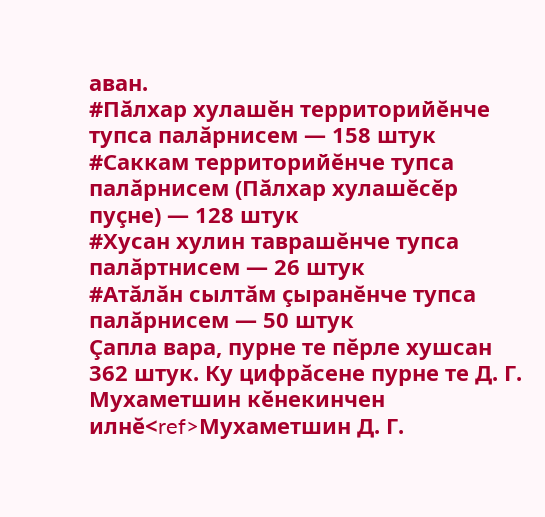аван.
#Пăлхар хулашĕн территорийĕнче тупса палăрнисем — 158 штук
#Саккам территорийĕнче тупса палăрнисем (Пăлхар хулашĕсĕр пуçне) — 128 штук
#Хусан хулин таврашĕнче тупса палăртнисем — 26 штук
#Атăлăн сылтăм çыранĕнче тупса палăрнисем — 50 штук
Çапла вара, пурне те пĕрле хушсан 362 штук. Ку цифрăсене пурне те Д. Г. Мухаметшин кĕнекинчен илнĕ<ref>Мухаметшин Д. Г.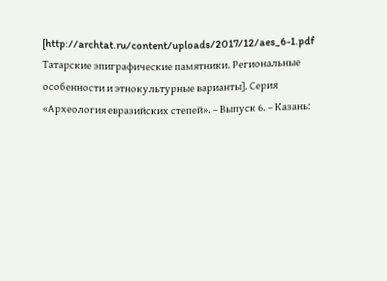[http://archtat.ru/content/uploads/2017/12/aes_6-1.pdf Татарские эпиграфические памятники. Региональные особенности и этнокультурные варианты]. Серия «Археология евразийских степей». – Выпуск 6. – Казань: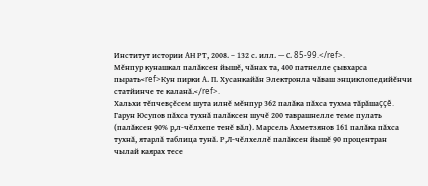Институт истории АН РТ, 2008. – 132 с. илл. — С. 85-99.</ref>.
Мĕнпур кунашкал палăксен йышĕ, чăнах та, 400 патнелле çывхарса пырать<ref>Кун пирки А. П. Хусанкайăн Электронла чăваш энциклопедийĕнчи статйинче те каланă.</ref>.
Хальхи тĕпчевçĕсем шута илнĕ мĕнпур 362 палăка пăхса тухма тăрăшаççĕ. Гарун Юсупов пăхса тухнă палăксен шучĕ 200 таврашнелле теме пулать (палăксен 90% р,л-чĕлхепе тенĕ вăл). Марсель Ахметзянов 161 палăка пăхса тухнă, ятарлă таблица тунă. Р,Л-чĕлхеллĕ палăксен йышĕ 90 процентран чылай каярах тесе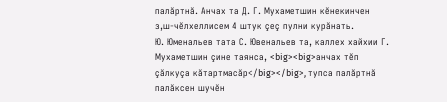палăртнă. Анчах та Д. Г. Мухаметшин кĕнекинчен з,ш-чĕлхеллисем 4 штук çеç пулни курăнать.
Ю. Юменальев тата С. Ювенальев та, каллех хайхии Г. Мухаметшин çине таянса, <big><big>анчах тĕп çăлкуçа кăтартмасăр</big></big>, тупса палăртнă палăксен шучĕн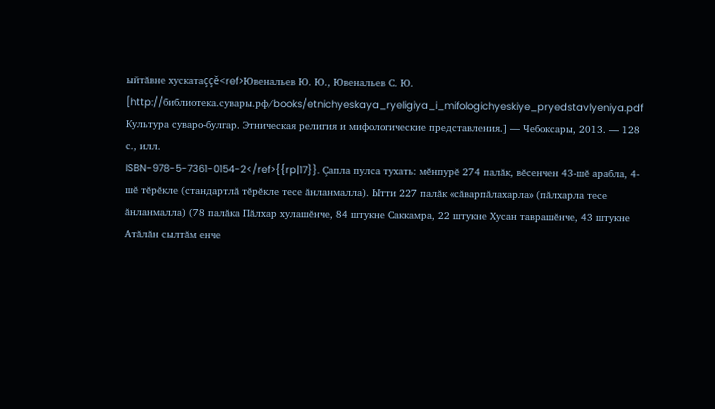ыйтăвне хускатаççĕ<ref>Ювенальев Ю. Ю., Ювенальев С. Ю. [http://библиотека.сувары.рф/books/etnichyeskaya_ryeligiya_i_mifologichyeskiye_pryedstavlyeniya.pdf Культура суваро-булгар. Этническая религия и мифологические представления.] — Чебоксары, 2013. — 128 с., илл.
ISBN-978-5-7361-0154-2</ref>{{rp|17}}. Çапла пулса тухать: мĕнпурĕ 274 палăк, вĕсенчен 43-шĕ арабла, 4-шĕ тĕрĕкле (стандартлă тĕрĕкле тесе ăнланмалла). Ытти 227 палăк «сăварпăлахарла» (пăлхарла тесе ăнланмалла) (78 палăка Пăлхар хулашĕнче, 84 штукне Саккамра, 22 штукне Хусан таврашĕнче, 43 штукне Атăлăн сылтăм енче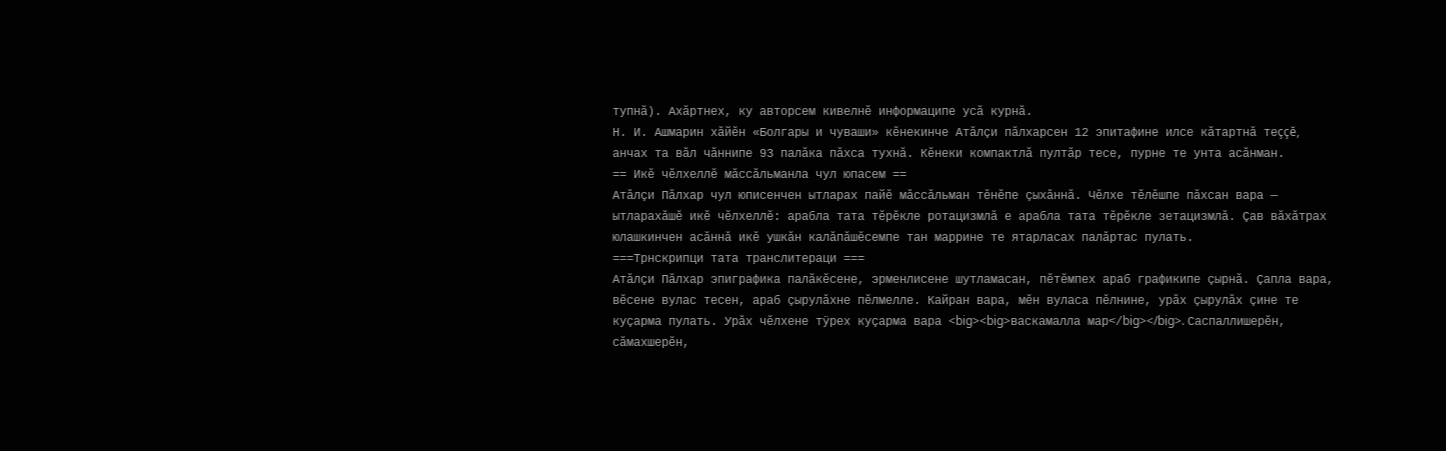тупнă). Ахăртнех, ку авторсем кивелнĕ информаципе усă курнă.
Н. И. Ашмарин хăйĕн «Болгары и чуваши» кĕнекинче Атăлçи пăлхарсен 12 эпитафине илсе кăтартнă теççĕ, анчах та вăл чăннипе 93 палăка пăхса тухнă. Кĕнеки компактлă пултăр тесе, пурне те унта асăнман.
== Икĕ чĕлхеллĕ мăссăльманла чул юпасем ==
Атăлçи Пăлхар чул юписенчен ытларах пайĕ мăссăльман тĕнĕпе çыхăннă. Чĕлхе тĕлĕшпе пăхсан вара — ытларахăшĕ икĕ чĕлхеллĕ: арабла тата тĕрĕкле ротацизмлă е арабла тата тĕрĕкле зетацизмлă. Çав вăхăтрах юлашкинчен асăннă икĕ ушкăн калăпăшĕсемпе тан маррине те ятарласах палăртас пулать.
===Трнскрипци тата транслитераци ===
Атăлçи Пăлхар эпиграфика палăкĕсене, эрменлисене шутламасан, пĕтĕмпех араб графикипе çырнă. Çапла вара, вĕсене вулас тесен, араб çырулăхне пĕлмелле. Кайран вара, мĕн вуласа пĕлнине, урăх çырулăх çине те куçарма пулать. Урăх чĕлхене тÿрех куçарма вара <big><big>васкамалла мар</big></big>. Саспаллишерĕн, сăмахшерĕн,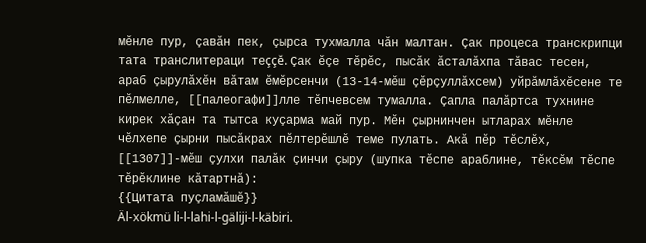мĕнле пур, çавăн пек, çырса тухмалла чăн малтан. Çак процеса транскрипци тата транслитераци теççĕ. Çак ĕçе тĕрĕс, пысăк ăсталăхпа тăвас тесен, араб çырулăхĕн вăтам ĕмĕрсенчи (13-14-мĕш çĕрçуллăхсем) уйрăмлăхĕсене те пĕлмелле, [[палеогафи]]лле тĕпчевсем тумалла. Çапла палăртса тухнине кирек хăçан та тытса куçарма май пур. Мĕн çырнинчен ытларах мĕнле чĕлхепе çырни пысăкрах пĕлтерĕшлĕ теме пулать. Акă пĕр тĕслĕх, [[1307]]-мĕш çулхи палăк çинчи çыру (шупка тĕспе араблине, тĕксĕм тĕспе тĕрĕклине кăтартнă):
{{Цитата пуçламăшĕ}}
Äl-хökmü li-l-lahi-l-gäliji-l-käbiri.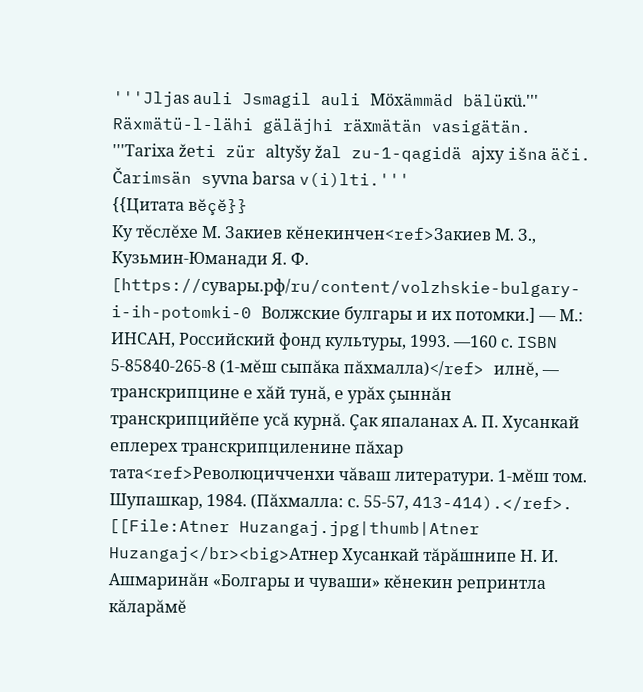'''Jljаs аuli Jsmаgil аuli Мöхämmäd bälüкü.''' Räxmätü-l-lähi gäläjhi räхmätän vаsigätän. '''Таriха žеti zür аltуšу žаl zu-1-qagidä аjху išnа äči. Čаrimsän sуvnа bаrsа v(i)lti.'''
{{Цитата вĕçĕ}}
Ку тĕслĕхе М. Закиев кĕнекинчен<ref>Закиев М. З., Кузьмин-Юманади Я. Ф. [https://сувары.рф/ru/content/volzhskie-bulgary-i-ih-potomki-0 Волжские булгары и их потомки.] — М.: ИНСАН, Российский фонд культуры, 1993. —160 с. ISBN 5-85840-265-8 (1-мĕш сыпăка пăхмалла)</ref> илнĕ, — транскрипцине е хăй тунă, е урăх çыннăн транскрипцийĕпе усă курнă. Çак япаланах А. П. Хусанкай еплерех транскрипциленине пăхар тата<ref>Революцичченхи чăваш литератури. 1-мĕш том. Шупашкар, 1984. (Пăхмалла: с. 55-57, 413-414).</ref>.
[[File:Atner Huzangaj.jpg|thumb|Atner Huzangaj</br><big>Атнер Хусанкай тăрăшнипе Н. И. Ашмаринăн «Болгары и чуваши» кĕнекин репринтла кăларăмĕ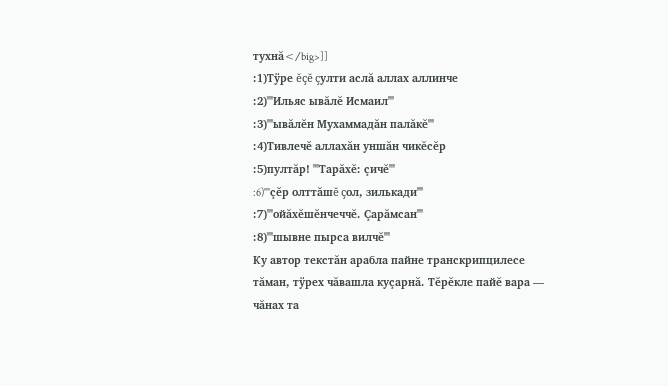тухнă</big>]]
:1)Тÿре ĕçĕ çулти аслă аллах аллинче
:2)'''Ильяс ывăлĕ Исмаил'''
:3)'''ывăлĕн Мухаммадăн палăкĕ'''
:4)Тивлечĕ аллахăн уншăн чикĕсĕр
:5)пултăр! '''Тарăхĕ: çичĕ'''
:6)'''çĕр олттăшĕ çол, зилькади'''
:7)'''ойăхĕшĕнчеччĕ. Çарăмсан'''
:8)'''шывне пырса вилчĕ'''
Ку автор текстăн арабла пайне транскрипцилесе тăман, тÿрех чăвашла куçарнă. Тĕрĕкле пайĕ вара — чăнах та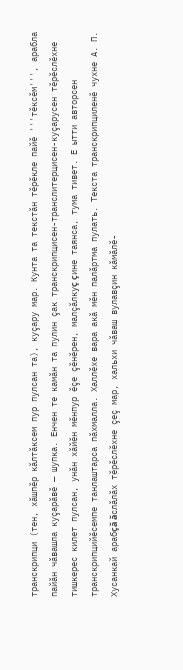транскрипци (тен, хăшпĕр кăлтăксем пур пулсан та), куçару мар. Кунта та текстăн тĕрĕкле пайĕ '''тĕксĕм''', арабла пайăн чăвашла куçарăвĕ — шупка. Енчен те камăн та пулин çак транскрипцисен-транслитерцисен-куçарусен тĕрĕслĕхне тишкерес килет пулсан, унăн хăйĕн мĕнпур ĕçе çĕнĕрен, малçăлкуç çине таянса, тума тивет. Е ытти авторсен транскрипцийĕсемпе танлаштарса пăхмалла. Халлĕхе вара акă мĕн палăртма пулать. Текста транскрипциленĕ чухне А. П. Хусанкай арабçă ăслăлăх тĕрĕслĕхне çеç мар, хальхи чăваш вулавçин кăмăлĕ-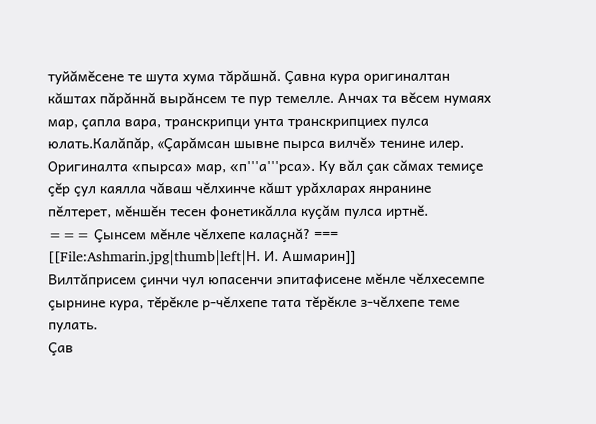туйăмĕсене те шута хума тăрăшнă. Çавна кура оригиналтан кăштах пăрăннă вырăнсем те пур темелле. Анчах та вĕсем нумаях мар, çапла вара, транскрипци унта транскрипциех пулса юлать.Калăпăр, «Çарăмсан шывне пырса вилчĕ» тенине илер. Оригиналта «пырса» мар, «п'''а'''рса». Ку вăл çак сăмах темиçе çĕр çул каялла чăваш чĕлхинче кăшт урăхларах янранине пĕлтерет, мĕншĕн тесен фонетикăлла куçăм пулса иртнĕ.
=== Çынсем мĕнле чĕлхепе калаçнă? ===
[[File:Ashmarin.jpg|thumb|left|Н. И. Ашмарин]]
Вилтăприсем çинчи чул юпасенчи эпитафисене мĕнле чĕлхесемпе çырнине кура, тĕрĕкле р-чĕлхепе тата тĕрĕкле з-чĕлхепе теме пулать.
Çав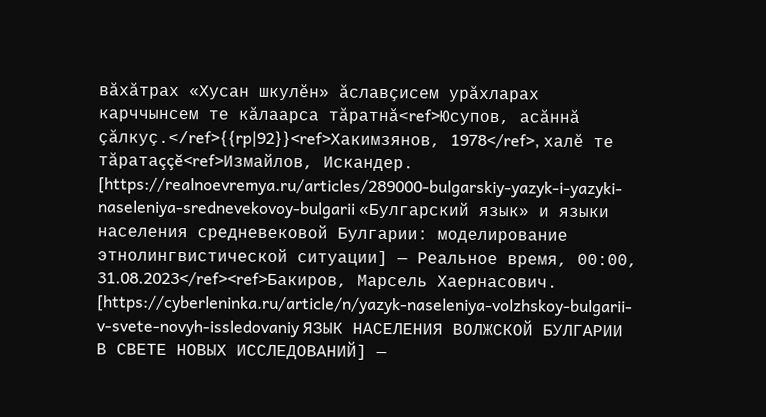вăхăтрах «Хусан шкулĕн» ăславçисем урăхларах карччынсем те кăлаарса тăратнă<ref>Юсупов, асăннă çăлкуç.</ref>{{rp|92}}<ref>Хакимзянов, 1978</ref>, халĕ те тăратаççĕ<ref>Измайлов, Искандер. [https://realnoevremya.ru/articles/289000-bulgarskiy-yazyk-i-yazyki-naseleniya-srednevekovoy-bulgarii «Булгарский язык» и языки населения средневековой Булгарии: моделирование этнолингвистической ситуации] — Реальное время, 00:00, 31.08.2023</ref><ref>Бакиров, Марсель Хаернасович. [https://cyberleninka.ru/article/n/yazyk-naseleniya-volzhskoy-bulgarii-v-svete-novyh-issledovaniy ЯЗЫК НАСЕЛЕНИЯ ВОЛЖСКОЙ БУЛГАРИИ В СВЕТЕ НОВЫХ ИССЛЕДОВАНИЙ] —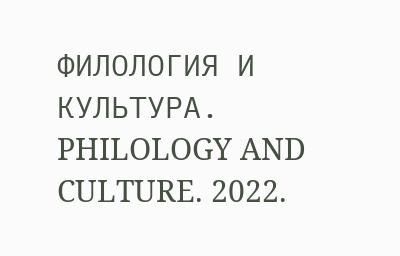ФИЛОЛОГИЯ И КУЛЬТУРА. PHILOLOGY AND CULTURE. 2022.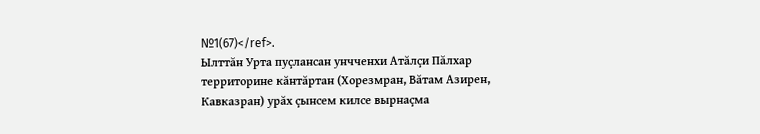№1(67)</ref>.
Ылттăн Урта пуçлансан унчченхи Атăлçи Пăлхар территорине кăнтăртан (Хорезмран, Вăтам Азирен, Кавказран) урăх çынсем килсе вырнаçма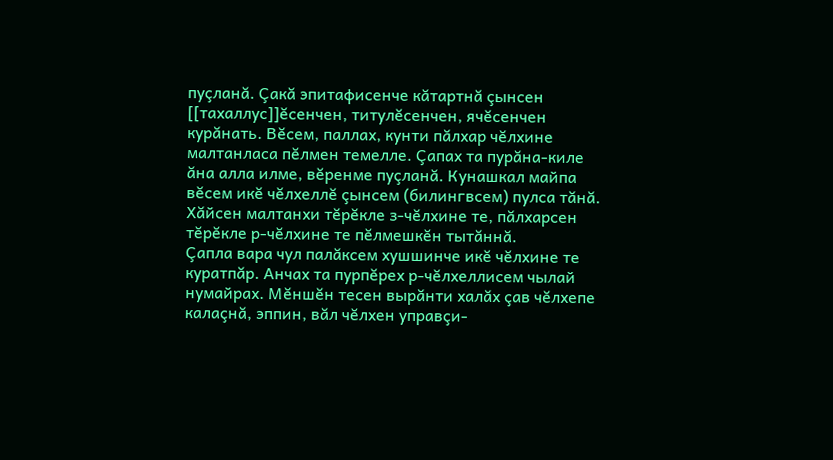пуçланă. Çакă эпитафисенче кăтартнă çынсен [[тахаллус]]ĕсенчен, титулĕсенчен, ячĕсенчен курăнать. Вĕсем, паллах, кунти пăлхар чĕлхине малтанласа пĕлмен темелле. Çапах та пурăна-киле ăна алла илме, вĕренме пуçланă. Кунашкал майпа вĕсем икĕ чĕлхеллĕ çынсем (билингвсем) пулса тăнă. Хăйсен малтанхи тĕрĕкле з-чĕлхине те, пăлхарсен тĕрĕкле р-чĕлхине те пĕлмешкĕн тытăннă.
Çапла вара чул палăксем хушшинче икĕ чĕлхине те куратпăр. Анчах та пурпĕрех р-чĕлхеллисем чылай нумайрах. Мĕншĕн тесен вырăнти халăх çав чĕлхепе калаçнă, эппин, вăл чĕлхен управçи-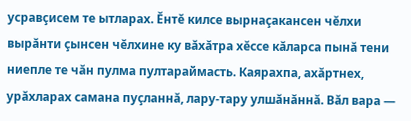усравçисем те ытларах. Ĕнтĕ килсе вырнаçакансен чĕлхи вырăнти çынсен чĕлхине ку вăхăтра хĕссе кăларса пынă тени ниепле те чăн пулма пултараймасть. Каярахпа, ахăртнех, урăхларах самана пуçланнă, лару-тару улшăнăннă. Вăл вара —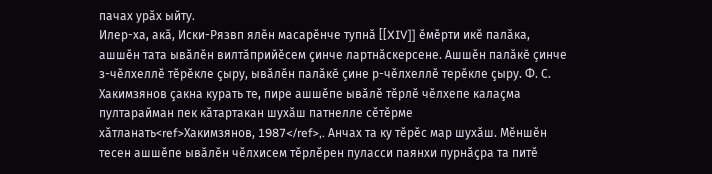пачах урăх ыйту.
Илер-ха, акă, Иски-Рязвп ялĕн масарĕнче тупнă [[XIV]] ĕмĕрти икĕ палăка, ашшĕн тата ывăлĕн вилтăприйĕсем çинче лартнăскерсене. Ашшĕн палăкĕ çинче з-чĕлхеллĕ тĕрĕкле çыру, ывăлĕн палăкĕ çине р-чĕлхеллĕ терĕкле çыру. Ф. С. Хакимзянов çакна курать те, пире ашшĕпе ывăлĕ тĕрлĕ чĕлхепе калаçма пултарайман пек кăтартакан шухăш патнелле сĕтĕрме хăтланать<ref>Хакимзянов, 1987</ref>,. Анчах та ку тĕрĕс мар шухăш. Мĕншĕн тесен ашшĕпе ывăлĕн чĕлхисем тĕрлĕрен пуласси паянхи пурнăçра та питĕ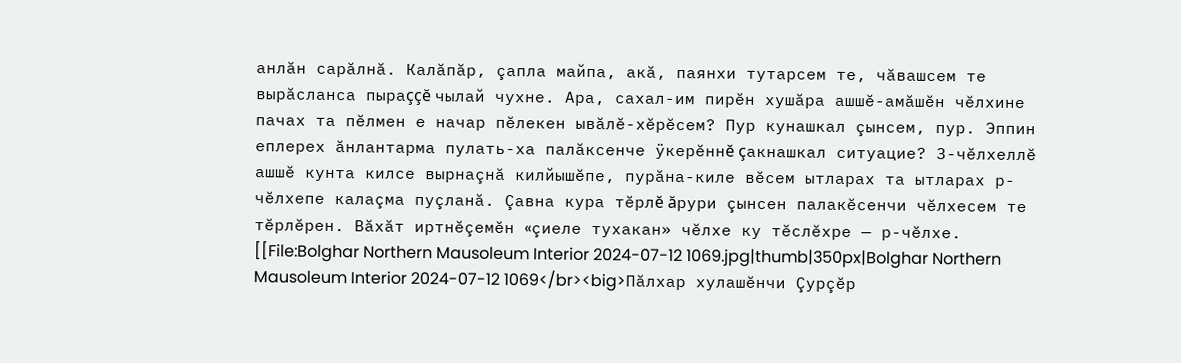анлăн сарăлнă. Калăпăр, çапла майпа, акă, паянхи тутарсем те, чăвашсем те вырăсланса пыраççĕ чылай чухне. Ара, сахал-им пирĕн хушăра ашшĕ-амăшĕн чĕлхине пачах та пĕлмен е начар пĕлекен ывăлĕ-хĕрĕсем? Пур кунашкал çынсем, пур. Эппин еплерех ăнлантарма пулать-ха палăксенче ÿкерĕннĕ çакнашкал ситуацие? З-чĕлхеллĕ ашшĕ кунта килсе вырнаçнă килйышĕпе, пурăна-киле вĕсем ытларах та ытларах р-чĕлхепе калаçма пуçланă. Çавна кура тĕрлĕ ăрури çынсен палакĕсенчи чĕлхесем те тĕрлĕрен. Вăхăт иртнĕçемĕн «çиеле тухакан» чĕлхе ку тĕслĕхре — р-чĕлхе.
[[File:Bolghar Northern Mausoleum Interior 2024-07-12 1069.jpg|thumb|350px|Bolghar Northern Mausoleum Interior 2024-07-12 1069</br><big>Пăлхар хулашĕнчи Çурçĕр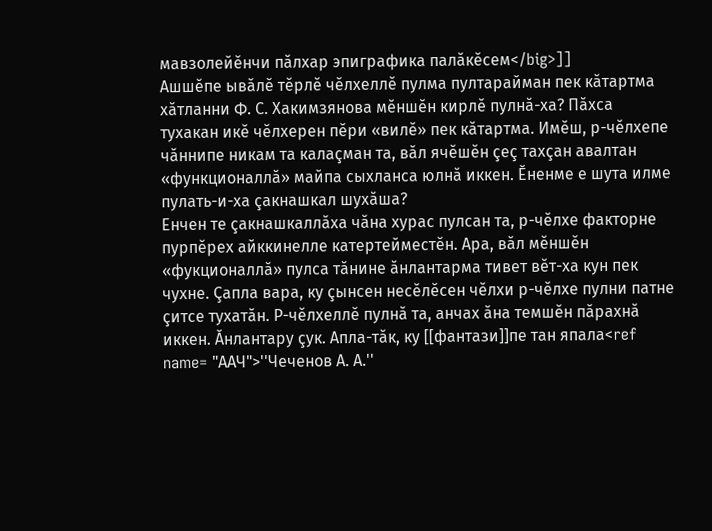мавзолейĕнчи пăлхар эпиграфика палăкĕсем</big>]]
Ашшĕпе ывăлĕ тĕрлĕ чĕлхеллĕ пулма пултарайман пек кăтартма хăтланни Ф. С. Хакимзянова мĕншĕн кирлĕ пулнă-ха? Пăхса тухакан икĕ чĕлхерен пĕри «вилĕ» пек кăтартма. Имĕш, р-чĕлхепе чăннипе никам та калаçман та, вăл ячĕшĕн çеç тахçан авалтан «функционаллă» майпа сыхланса юлнă иккен. Ĕненме е шута илме пулать-и-ха çакнашкал шухăша?
Енчен те çакнашкаллăха чăна хурас пулсан та, р-чĕлхе факторне пурпĕрех айккинелле катертейместĕн. Ара, вăл мĕншĕн «фукционаллă» пулса тăнине ăнлантарма тивет вĕт-ха кун пек чухне. Çапла вара, ку çынсен несĕлĕсен чĕлхи р-чĕлхе пулни патне çитсе тухатăн. Р-чĕлхеллĕ пулнă та, анчах ăна темшĕн пăрахнă иккен. Ăнлантару çук. Апла-тăк, ку [[фантази]]пе тан япала<ref name= "ААЧ">''Чеченов А. А.''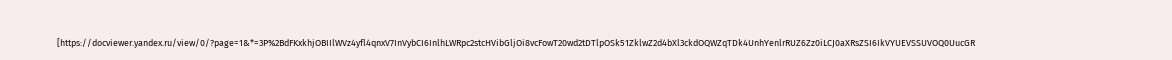[https://docviewer.yandex.ru/view/0/?page=1&*=3P%2BdFKxkhjOBIIlWVz4yfl4qnxV7InVybCI6InlhLWRpc2stcHVibGljOi8vcFowT20wd2tDTlpOSk51ZklwZ2d4bXl3ckdOQWZqTDk4UnhYenlrRUZ6Zz0iLCJ0aXRsZSI6IkVYUEVSSUVOQ0UucGR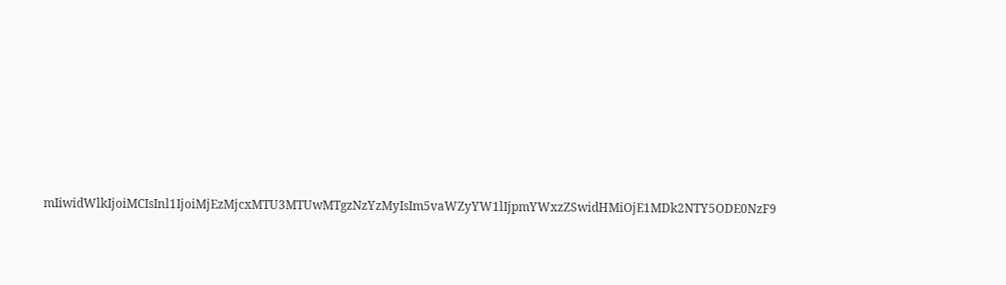mIiwidWlkIjoiMCIsInl1IjoiMjEzMjcxMTU3MTUwMTgzNzYzMyIsIm5vaWZyYW1lIjpmYWxzZSwidHMiOjE1MDk2NTY5ODE0NzF9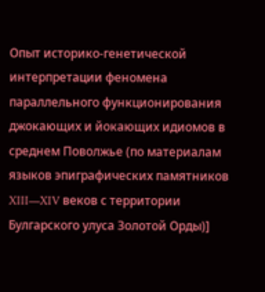Опыт историко-генетической интерпретации феномена параллельного функционирования джокающих и йокающих идиомов в среднем Поволжье (по материалам языков эпиграфических памятников XIII—XIV веков с территории Булгарского улуса Золотой Орды)]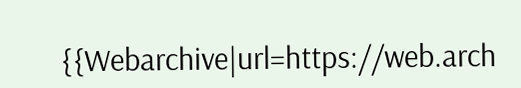{{Webarchive|url=https://web.arch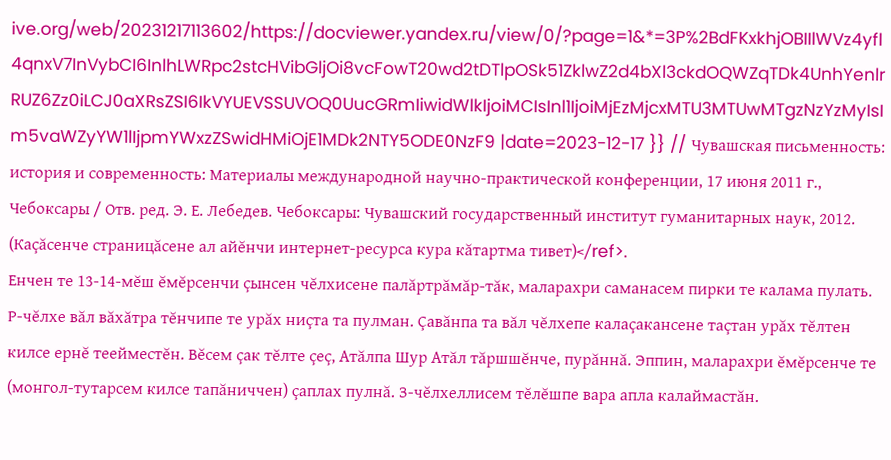ive.org/web/20231217113602/https://docviewer.yandex.ru/view/0/?page=1&*=3P%2BdFKxkhjOBIIlWVz4yfl4qnxV7InVybCI6InlhLWRpc2stcHVibGljOi8vcFowT20wd2tDTlpOSk51ZklwZ2d4bXl3ckdOQWZqTDk4UnhYenlrRUZ6Zz0iLCJ0aXRsZSI6IkVYUEVSSUVOQ0UucGRmIiwidWlkIjoiMCIsInl1IjoiMjEzMjcxMTU3MTUwMTgzNzYzMyIsIm5vaWZyYW1lIjpmYWxzZSwidHMiOjE1MDk2NTY5ODE0NzF9 |date=2023-12-17 }} // Чувашская письменность: история и современность: Материалы международной научно-практической конференции, 17 июня 2011 г., Чебоксары / Отв. ред. Э. Е. Лебедев. Чебоксары: Чувашский государственный институт гуманитарных наук, 2012. (Каçăсенче страницăсене ал айĕнчи интернет-ресурса кура кăтартма тивет)</ref>.
Енчен те 13-14-мĕш ĕмĕрсенчи çынсен чĕлхисене палăртрăмăр-тăк, маларахри саманасем пирки те калама пулать. Р-чĕлхе вăл вăхăтра тĕнчипе те урăх ниçта та пулман. Çавăнпа та вăл чĕлхепе калаçакансене таçтан урăх тĕлтен килсе ернĕ теейместĕн. Вĕсем çак тĕлте çеç, Атăлпа Шур Атăл тăршшĕнче, пурăннă. Эппин, маларахри ĕмĕрсенче те (монгол-тутарсем килсе тапăниччен) çаплах пулнă. З-чĕлхеллисем тĕлĕшпе вара апла калаймастăн.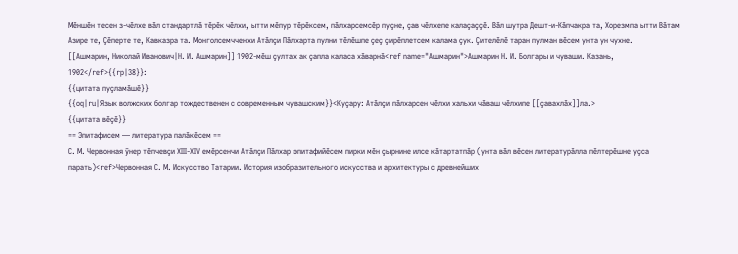Мĕншĕн тесен з-чĕлхе вăл стандартлă тĕрĕк чĕлхи, ытти мĕпур тĕрĕксем, пăлхарсемсĕр пуçне, çав чĕлхепе калаçаççĕ. Вăл шутра Дешт-и-Кăпчакра та, Хорезмпа ытти Вăтам Азире те, Çĕперте те, Кавказра та. Монголсемчченхи Атăлçи Пăлхарта пулни тĕлĕшпе çеç çирĕплетсем калама çук. Çителĕлĕ таран пулман вĕсем унта ун чухне.
[[Ашмарин, Николай Иванович|Н. И. Ашмарин]] 1902-мĕш çултах ак çапла каласа хăварнă<ref name="Ашмарин">Ашмарин Н. И. Болгары и чуваши. Казань, 1902</ref>{{rp|38}}:
{{цитата пуçламăшĕ}}
{{oq|ru|Язык волжских болгар тождественен с современным чувашским}}<Куçару: Атăлçи пăлхарсен чĕлхи хальхи чăваш чĕлхипе [[çавахлăх]]ла.>
{{цитата вĕçĕ}}
== Эпитафисем — литература палăкĕсем ==
С. М. Червонная ÿнер тĕпчевçи XIII-XIV емĕрсенчи Атăлçи Пăлхар эпитафийĕсем пирки мĕн çырнине илсе кăтартатпăр (унта вăл вĕсен литературăлла пĕлтерĕшне уçса парать)<ref>Червонная С. М. Искусство Татарии. История изобразительного искусства и архитектуры с древнейших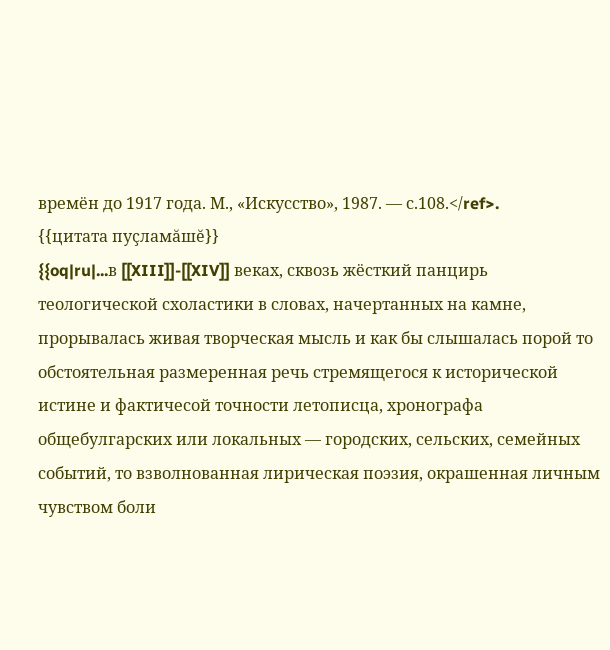времён до 1917 года. М., «Искусство», 1987. — с.108.</ref>.
{{цитата пуçламăшĕ}}
{{oq|ru|...в [[XIII]]-[[XIV]] веках, сквозь жёсткий панцирь теологической схоластики в словах, начертанных на камне, прорывалась живая творческая мысль и как бы слышалась порой то обстоятельная размеренная речь стремящегося к исторической истине и фактичесой точности летописца, хронографа общебулгарских или локальных — городских, сельских, семейных событий, то взволнованная лирическая поэзия, окрашенная личным чувством боли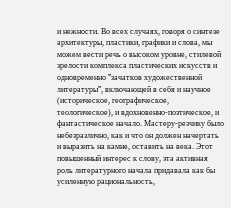и нежности. Во всех случаях, говоря о синтезе архитектуры, пластики, графики и слова, мы можем вести речь о высоком уровне, стилевой зрелости комплекса пластических искусств и одновременно '''зачатков художественной литературы''', включающей в себя и научное (историческое, географическое, теологическое), и вдохновенно-поэтическое, и фантастическое начало. Мастеру-резчику было небезразлично, как и что он должен начертать и выразить на камне, оставить на века. Этот повышенный интерес к слову, эта активная роль литературного начала придавала как бы усиленную рациональность,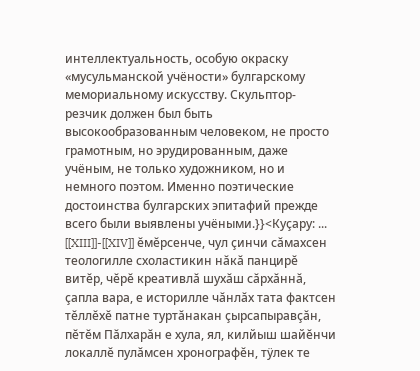интеллектуальность, особую окраску «мусульманской учёности» булгарскому мемориальному искусству. Скульптор-резчик должен был быть высокообразованным человеком, не просто грамотным, но эрудированным, даже учёным, не только художником, но и немного поэтом. Именно поэтические достоинства булгарских эпитафий прежде всего были выявлены учёными.}}<Куçару: ... [[XIII]]-[[XIV]] ĕмĕрсенче, чул çинчи сăмахсен теологилле схоластикин нăкă панцирĕ витĕр, чĕрĕ креативлă шухăш сăрхăннă, çапла вара, е историлле чăнлăх тата фактсен тĕллĕхĕ патне туртăнакан çырсапыравçăн, пĕтĕм Пăлхарăн е хула, ял, килйыш шайĕнчи локаллĕ пулăмсен хронографĕн, тÿлек те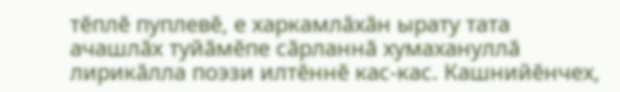тĕплĕ пуплевĕ, е харкамлăхăн ырату тата ачашлăх туйăмĕпе сăрланнă хумахануллă лирикăлла поэзи илтĕннĕ кас-кас. Кашнийĕнчех,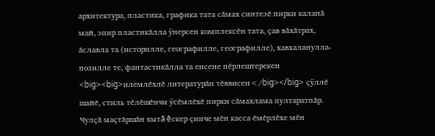архитектура, пластика, графика тата сăмах синтезĕ пирки каланă май, эпир пластикăлла ÿнерсен комплексĕн тата, çав вăхăтрах, ăславла та (историлле, географилле, географилле), хавхаланулла-позилле те, фантастикăлла та енсене пĕрлештерекен <big><big>илемлĕхлĕ литературăн тĕввисен</big></big> çÿллĕ шайĕ, стиль тĕлĕшĕнчи ÿсĕмлĕхĕ пирки сăмахлама пултаратпăр. Чулçă маçтăршăн хытă ĕскер çинче мĕн касса ĕмĕрлĕхе мĕн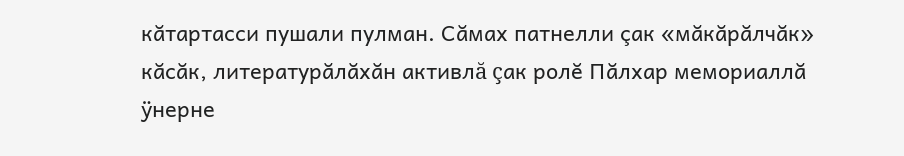кăтартасси пушали пулман. Сăмах патнелли çак «мăкăрăлчăк» кăсăк, литературăлăхăн активлă çак ролĕ Пăлхар мемориаллă ÿнерне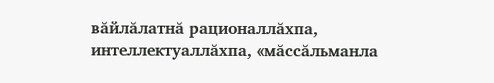вăйлăлатнă рационаллăхпа, интеллектуаллăхпа, «мăссăльманла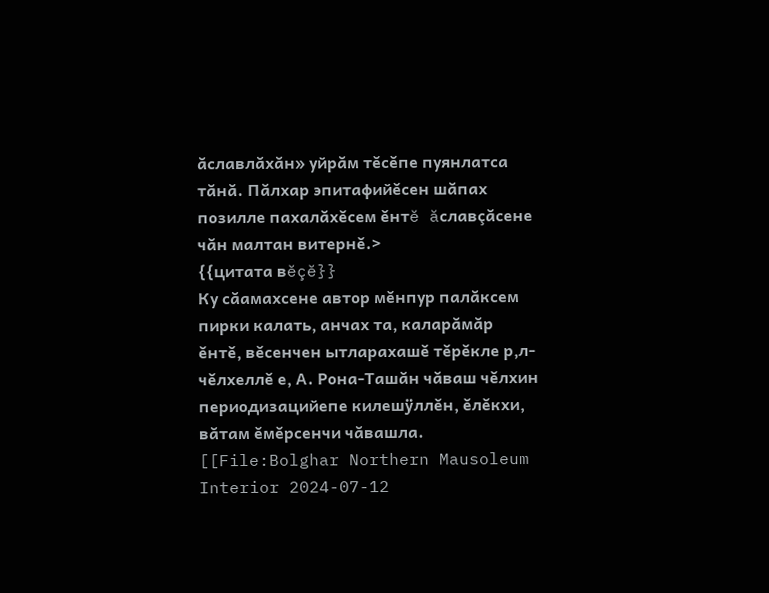ăславлăхăн» уйрăм тĕсĕпе пуянлатса тăнă. Пăлхар эпитафийĕсен шăпах позилле пахалăхĕсем ĕнтĕ ăславçăсене чăн малтан витернĕ.>
{{цитата вĕçĕ}}
Ку сăамахсене автор мĕнпур палăксем пирки калать, анчах та, каларăмăр ĕнтĕ, вĕсенчен ытларахашĕ тĕрĕкле р,л-чĕлхеллĕ е, А. Рона-Ташăн чăваш чĕлхин периодизацийепе килешÿллĕн, ĕлĕкхи, вăтам ĕмĕрсенчи чăвашла.
[[File:Bolghar Northern Mausoleum Interior 2024-07-12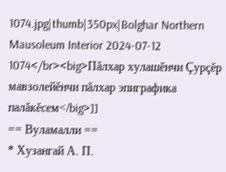1074.jpg|thumb|350px|Bolghar Northern Mausoleum Interior 2024-07-12 1074</br><big>Пăлхар хулашĕнчи Çурçĕр мавзолейĕнчи пăлхар эпиграфика палăкĕсем</big>]]
== Вуламалли ==
* Хузангай А. П.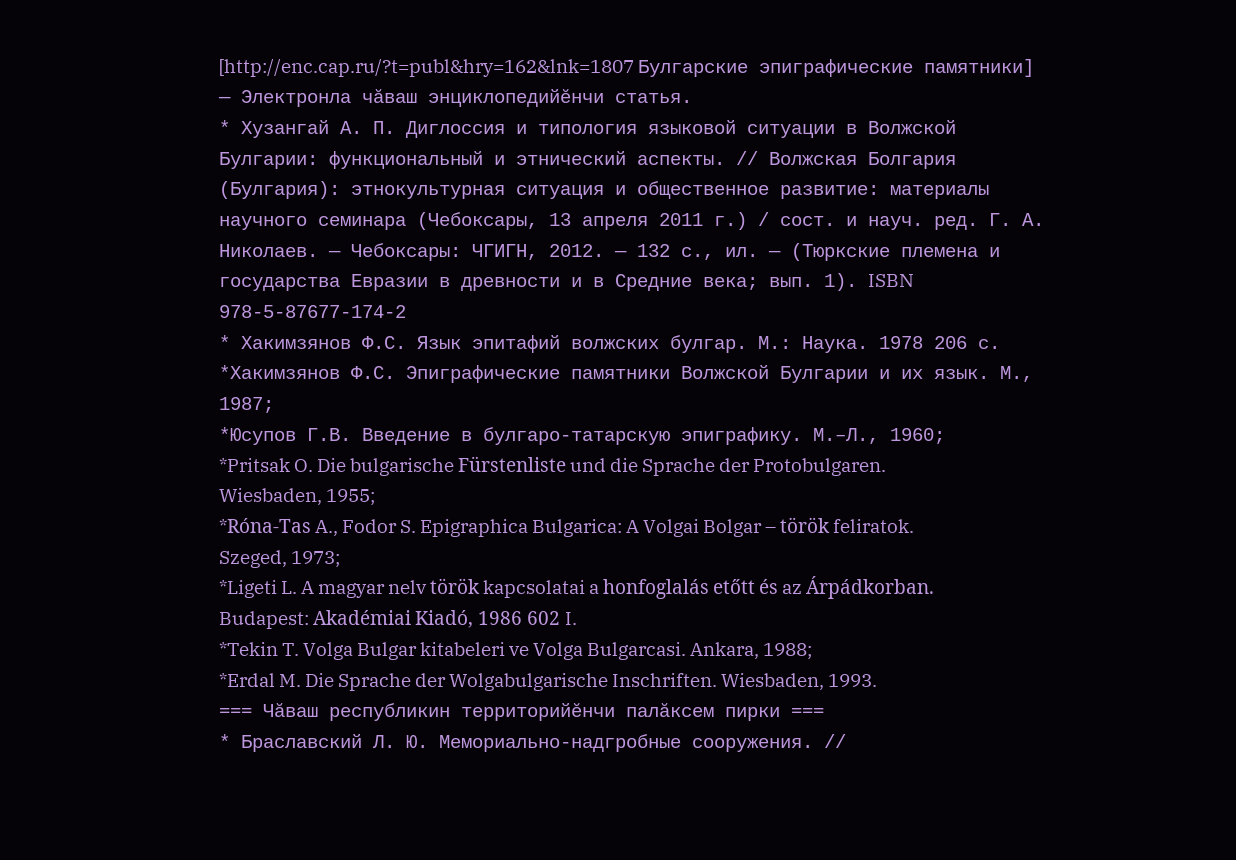[http://enc.cap.ru/?t=publ&hry=162&lnk=1807 Булгарские эпиграфические памятники] — Электронла чăваш энциклопедийĕнчи статья.
* Хузангай А. П. Диглоссия и типология языковой ситуации в Волжской Булгарии: функциональный и этнический аспекты. // Волжская Болгария (Булгария): этнокультурная ситуация и общественное развитие: материалы научного семинара (Чебоксары, 13 апреля 2011 г.) / сост. и науч. ред. Г. А. Николаев. — Чебоксары: ЧГИГН, 2012. — 132 с., ил. — (Тюркские племена и государства Евразии в древности и в Средние века; вып. 1). ISBN 978-5-87677-174-2
* Хакимзянов Ф.С. Язык эпитафий волжских булгар. М.: Наука. 1978 206 с.
*Хакимзянов Ф.С. Эпиграфические памятники Волжской Булгарии и их язык. М., 1987;
*Юсупов Г.В. Введение в булгаро-татарскую эпиграфику. М.–Л., 1960;
*Pritsak O. Die bulgarische Fürstenliste und die Sprache der Protobulgaren. Wiesbaden, 1955;
*Róna-Tas A., Fodor S. Epigraphica Bulgarica: A Volgai Bolgar – török feliratok. Szeged, 1973;
*Ligeti L. A magyar nelv török kapcsolatai a honfoglalás etőtt és az Árpádkorban. Budapest: Akadémiai Kiadó, 1986 602 I.
*Tekin T. Volga Bulgar kitabeleri ve Volga Bulgarcasi. Ankara, 1988;
*Erdal M. Die Sprache der Wolgabulgarische Inschriften. Wiesbaden, 1993.
=== Чăваш республикин территорийĕнчи палăксем пирки ===
* Браславский Л. Ю. Мемориально-надгробные сооружения. //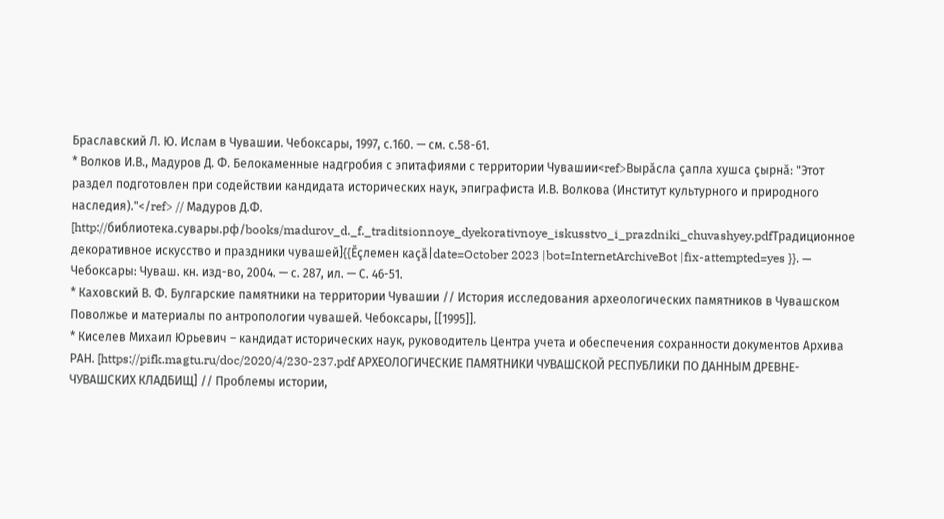Браславский Л. Ю. Ислам в Чувашии. Чебоксары, 1997, с.160. — см. с.58-61.
* Волков И.В., Мадуров Д. Ф. Белокаменные надгробия с эпитафиями с территории Чувашии<ref>Вырăсла çапла хушса çырнă: "Этот раздел подготовлен при содействии кандидата исторических наук, эпиграфиста И.В. Волкова (Институт культурного и природного наследия)."</ref> // Мадуров Д.Ф. [http://библиотека.сувары.рф/books/madurov_d._f._traditsionnoye_dyekorativnoye_iskusstvo_i_prazdniki_chuvashyey.pdfТрадиционное декоративное искусство и праздники чувашей]{{Ĕçлемен каçă|date=October 2023 |bot=InternetArchiveBot |fix-attempted=yes }}. — Чебоксары: Чуваш. кн. изд-во, 2004. — с. 287, ил. — С. 46-51.
* Каховский В. Ф. Булгарские памятники на территории Чувашии // История исследования археологических памятников в Чувашском Поволжье и материалы по антропологии чувашей. Чебоксары, [[1995]].
* Киселев Михаил Юрьевич – кандидат исторических наук, руководитель Центра учета и обеспечения сохранности документов Архива РАН. [https://pifk.magtu.ru/doc/2020/4/230-237.pdf АРХЕОЛОГИЧЕСКИЕ ПАМЯТНИКИ ЧУВАШСКОЙ РЕСПУБЛИКИ ПО ДАННЫМ ДРЕВНЕ-ЧУВАШСКИХ КЛАДБИЩ] // Проблемы истории,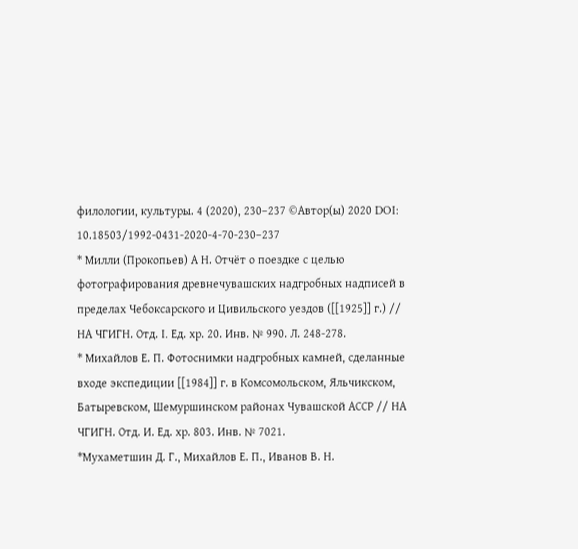филологии, культуры. 4 (2020), 230–237 ©Автор(ы) 2020 DOI: 10.18503/1992-0431-2020-4-70-230–237
* Милли (Прокопьев) А Н. Отчёт о поездке с целью фотографирования древнечувашских надгробных надписей в пределах Чебоксарского и Цивильского уездов ([[1925]] г.) // НА ЧГИГН. Отд. I. Ед. хр. 20. Инв. № 990. Л. 248-278.
* Михайлов Е. П. Фотоснимки надгробных камней, сделанные входе экспедиции [[1984]] г. в Комсомольском, Яльчикском, Батыревском, Шемуршинском районах Чувашской АССР // НА ЧГИГН. Отд. И. Ед. хр. 803. Инв. № 7021.
*Мухаметшин Д. Г., Михайлов Е. П., Иванов В. Н.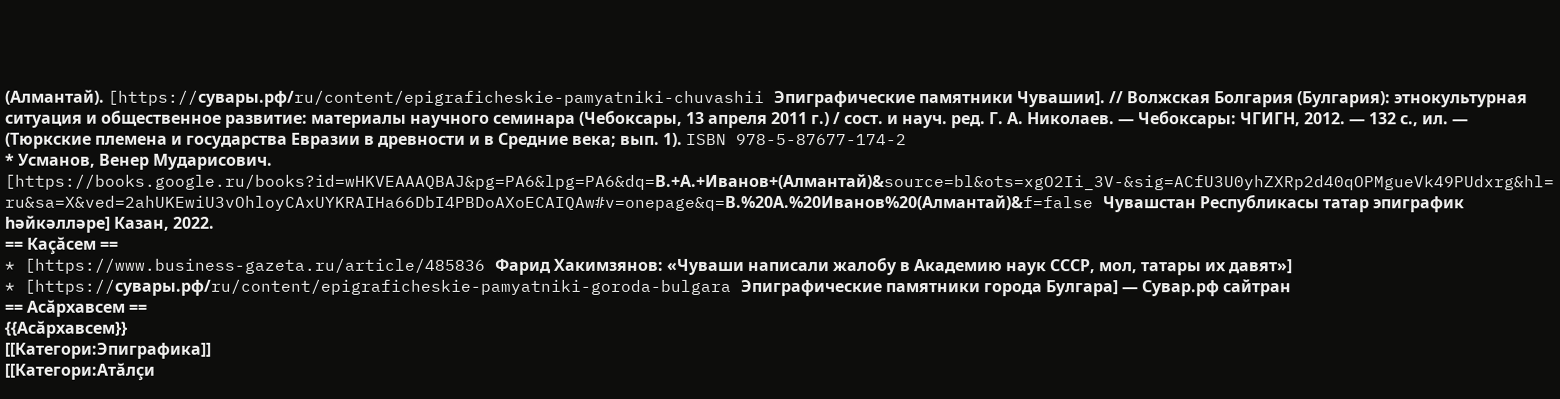(Алмантай). [https://сувары.рф/ru/content/epigraficheskie-pamyatniki-chuvashii Эпиграфические памятники Чувашии]. // Волжская Болгария (Булгария): этнокультурная ситуация и общественное развитие: материалы научного семинара (Чебоксары, 13 апреля 2011 г.) / сост. и науч. ред. Г. А. Николаев. — Чебоксары: ЧГИГН, 2012. — 132 с., ил. — (Тюркские племена и государства Евразии в древности и в Средние века; вып. 1). ISBN 978-5-87677-174-2
* Усманов, Венер Мударисович. [https://books.google.ru/books?id=wHKVEAAAQBAJ&pg=PA6&lpg=PA6&dq=В.+А.+Иванов+(Алмантай)&source=bl&ots=xgO2Ii_3V-&sig=ACfU3U0yhZXRp2d40qOPMgueVk49PUdxrg&hl=ru&sa=X&ved=2ahUKEwiU3vOhloyCAxUYKRAIHa66DbI4PBDoAXoECAIQAw#v=onepage&q=В.%20А.%20Иванов%20(Алмантай)&f=false Чувашстан Республикасы татар эпиграфик һәйкәлләре] Казан, 2022.
== Каçăсем ==
* [https://www.business-gazeta.ru/article/485836 Фарид Хакимзянов: «Чуваши написали жалобу в Академию наук СССР, мол, татары их давят»]
* [https://сувары.рф/ru/content/epigraficheskie-pamyatniki-goroda-bulgara Эпиграфические памятники города Булгара] — Сувар.рф сайтран
== Асăрхавсем ==
{{Асăрхавсем}}
[[Категори:Эпиграфика]]
[[Категори:Атăлçи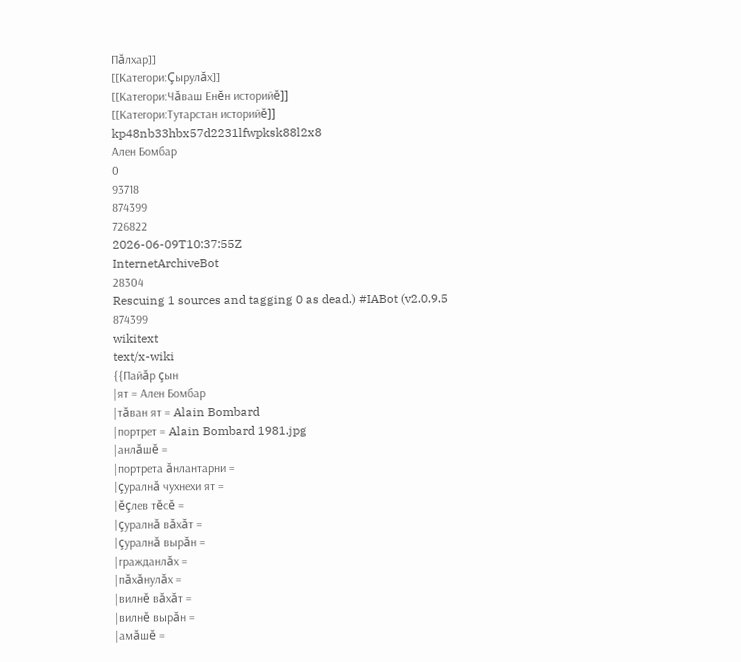Пăлхар]]
[[Категори:Çырулăх]]
[[Категори:Чăваш Енĕн историйĕ]]
[[Категори:Тутарстан историйĕ]]
kp48nb33hbx57d2231lfwpksk88l2x8
Ален Бомбар
0
93718
874399
726822
2026-06-09T10:37:55Z
InternetArchiveBot
28304
Rescuing 1 sources and tagging 0 as dead.) #IABot (v2.0.9.5
874399
wikitext
text/x-wiki
{{Пайăр çын
|ят = Ален Бомбар
|тăван ят = Alain Bombard
|портрет = Alain Bombard 1981.jpg
|анлăшĕ =
|портрета ăнлантарни =
|çуралнă чухнехи ят =
|ĕçлев тĕсĕ =
|çуралнă вăхăт =
|çуралнă вырăн =
|гражданлăх =
|пăхăнулăх =
|вилнĕ вăхăт =
|вилнĕ вырăн =
|амăшĕ =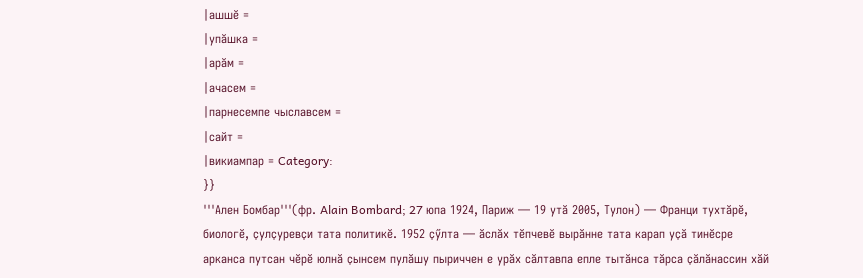|ашшĕ =
|упăшка =
|арăм =
|ачасем =
|парнесемпе чыславсем =
|сайт =
|викиампар = Category:
}}
'''Ален Бомбар'''(фр. Alain Bombard; 27 юпа 1924, Париж — 19 утӑ 2005, Тулон) — Франци тухтӑрӗ, биологӗ, ҫулҫуревҫи тата политикӗ. 1952 ҫӳлта — ӑслӑх тӗпчевӗ вырӑнне тата карап уҫӑ тинӗсре арканса путсан чӗрӗ юлнӑ ҫынсем пулӑшу пыриччен е урӑх сӑлтавпа епле тытӑнса тӑрса ҫӑлӑнассин хӑй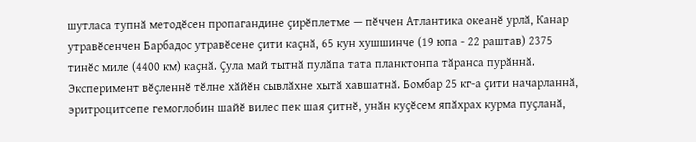шутласа тупнӑ методӗсен пропагандине ҫирӗплетме — пӗччен Атлантика океанӗ урлӑ, Канар утравӗсенчен Барбадос утравӗсене ҫити каҫнӑ, 65 кун хушшинче (19 юпа - 22 раштав) 2375 тинӗс миле (4400 км) каҫнӑ. Ҫула май тытнӑ пулӑпа тата планктонпа тӑранса пурӑннӑ. Эксперимент вӗҫленнӗ тӗлне хӑйӗн сывлӑхне хытӑ хавшатнӑ. Бомбар 25 кг-а ҫити начарланнӑ, эритроцитсепе гемоглобин шайӗ вилес пек шая ҫитнӗ, унӑн куҫӗсем япӑхрах курма пуҫланӑ,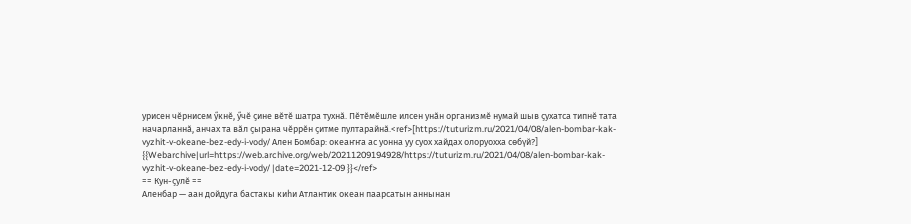урисен чӗрнисем ӳкнӗ, ӳчӗ ҫине вӗтӗ шатра тухнӑ. Пӗтӗмӗшле илсен унӑн организмӗ нумай шыв ҫухатса типнӗ тата начарланнӑ, анчах та вӑл ҫырана чӗррӗн ҫитме пултарайнӑ.<ref>[https://tuturizm.ru/2021/04/08/alen-bombar-kak-vyzhit-v-okeane-bez-edy-i-vody/ Ален Бомбар: океаҥҥа ас уонна уу суох хайдах олоруохха сөбүй?] {{Webarchive|url=https://web.archive.org/web/20211209194928/https://tuturizm.ru/2021/04/08/alen-bombar-kak-vyzhit-v-okeane-bez-edy-i-vody/ |date=2021-12-09 }}</ref>
== Кун-ҫулӗ ==
Аленбар — аан дойдуга бастакы киһи Атлантик океан паарсатын аннынан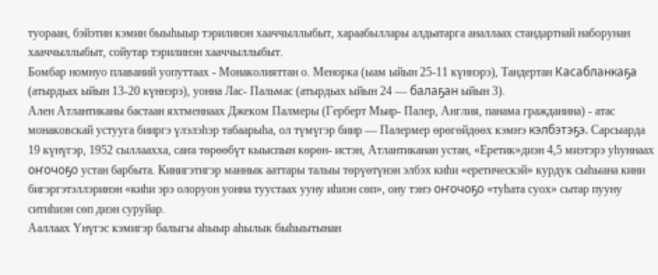туораан, бэйэтин кэмин быыһыыр тэрилинэн хааччыллыбыт, хараабыллары алдьатарга аналлаах стандартнай наборунан хааччыллыбыт, сойутар тэрилинэн хааччыллыбыт.
Бомбар номнуо плаваний уопуттаах - Монаколияттан о. Менорка (ыам ыйын 25-11 күннэрэ), Тандертан Касабланкаҕа (атырдьах ыйын 13-20 күннэрэ), уонна Лас- Пальмас (атырдьах ыйын 24 — балаҕан ыйын 3).
Ален Атлантиканы бастаан яхтменнаах Джеком Палмеры (Герберт Мьир- Палер, Англия, панама гражданина) - атас монаковскай устууга бииргэ үлэлэһэр табаарыһа, ол түмүгэр биир — Палермер өрөгөйдөөх кэмҥэ кэлбэтэҕэ. Сарсыарда 19 күнүгэр, 1952 сыллаахха, саҥа төрөөбүт кыыспын көрөн- истэн, Атлантиканан устан, «Еретик»диэн 4,5 миэтэрэ уһуннаах оҥочоҕо устан барбыта. Кинигэтигэр маннык ааттары талыы төрүөтүнэн элбэх киһи «еретическэй» курдук сыһыана кини бигэргэтэллэринэн «киһи эрэ олоруон уонна туустаах ууну иһиэн сөп», ону тэҥэ оҥочоҕо «туһата суох» сытар пууну ситиһиэн сөп диэн суруйар.
Ааллаах Үнүгэс кэмигэр балыгы аһыыр аһылык быһыытынан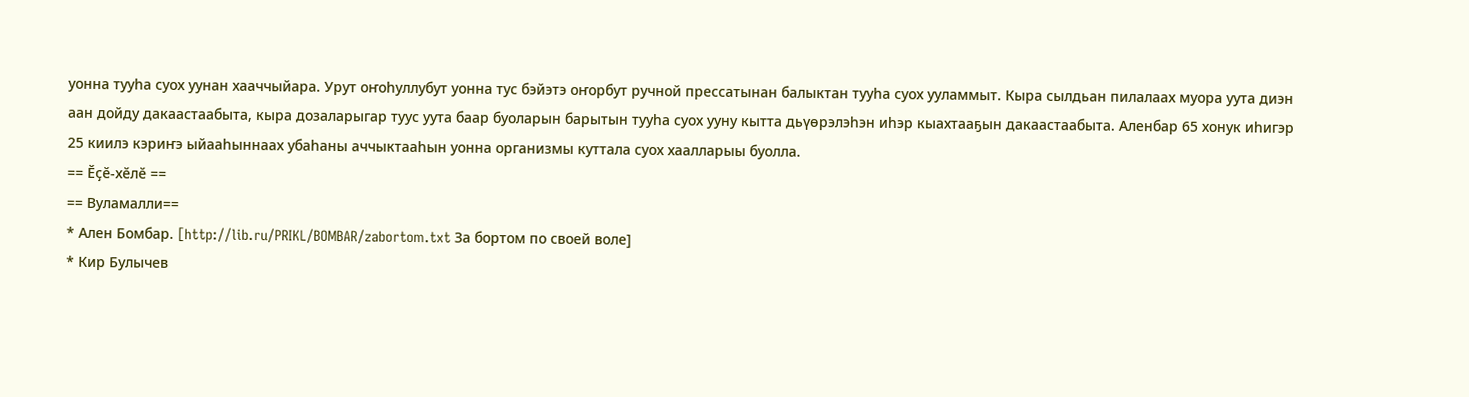уонна тууһа суох уунан хааччыйара. Урут оҥоһуллубут уонна тус бэйэтэ оҥорбут ручной прессатынан балыктан тууһа суох ууламмыт. Кыра сылдьан пилалаах муора уута диэн аан дойду дакаастаабыта, кыра дозаларыгар туус уута баар буоларын барытын тууһа суох ууну кытта дьүөрэлэһэн иһэр кыахтааҕын дакаастаабыта. Аленбар 65 хонук иһигэр 25 киилэ кэриҥэ ыйааһыннаах убаһаны аччыктааһын уонна организмы куттала суох хаалларыы буолла.
== Ӗҫӗ-хӗлӗ ==
== Вуламалли==
* Ален Бомбар. [http://lib.ru/PRIKL/BOMBAR/zabortom.txt За бортом по своей воле]
* Кир Булычев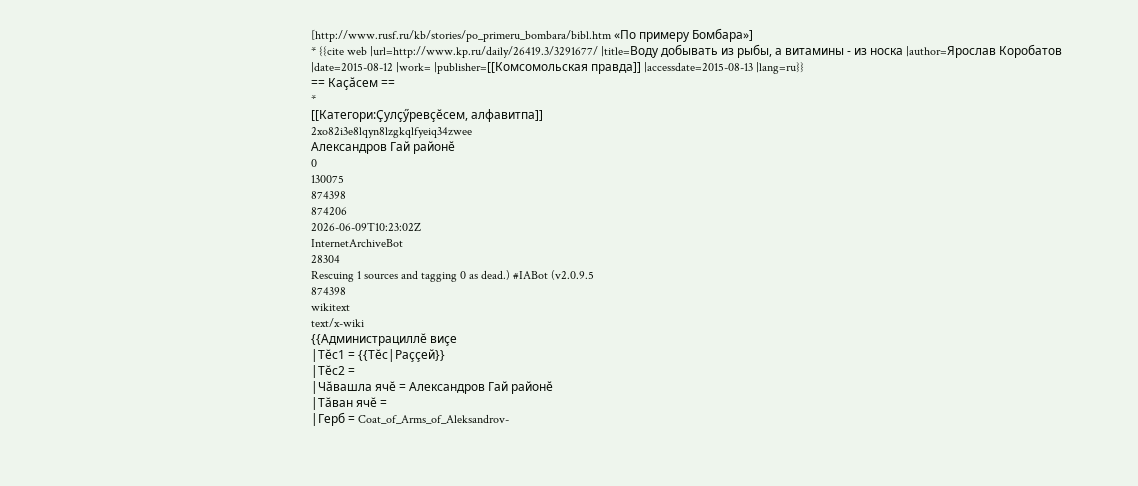[http://www.rusf.ru/kb/stories/po_primeru_bombara/bibl.htm «По примеру Бомбара»]
* {{cite web |url=http://www.kp.ru/daily/26419.3/3291677/ |title=Воду добывать из рыбы, а витамины - из носка |author=Ярослав Коробатов |date=2015-08-12 |work= |publisher=[[Комсомольская правда]] |accessdate=2015-08-13 |lang=ru}}
== Каҫӑсем ==
*
[[Категори:Ҫулҫӳревҫӗсем, алфавитпа]]
2xo82i3e8lqyn8lzgkqlfyeiq34zwee
Александров Гай районӗ
0
130075
874398
874206
2026-06-09T10:23:02Z
InternetArchiveBot
28304
Rescuing 1 sources and tagging 0 as dead.) #IABot (v2.0.9.5
874398
wikitext
text/x-wiki
{{Администрациллĕ виçе
|Тĕс1 = {{Тĕс|Раççей}}
|Тĕс2 =
|Чăвашла ячĕ = Александров Гай районӗ
|Тăван ячĕ =
|Герб = Coat_of_Arms_of_Aleksandrov-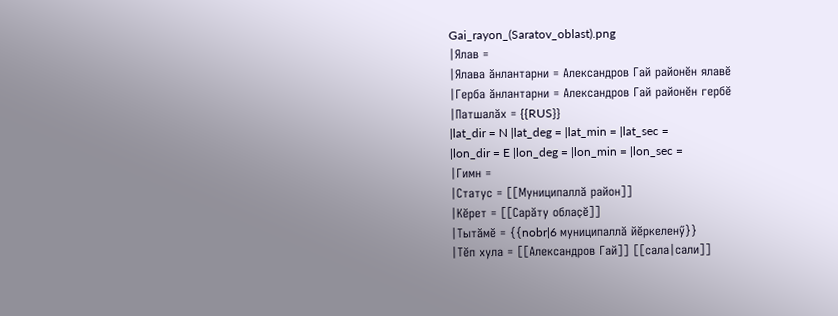Gai_rayon_(Saratov_oblast).png
|Ялав =
|Ялава ăнлантарни = Александров Гай районӗн ялавӗ
|Герба ăнлантарни = Александров Гай районӗн гербӗ
|Патшалăх = {{RUS}}
|lat_dir = N |lat_deg = |lat_min = |lat_sec =
|lon_dir = E |lon_deg = |lon_min = |lon_sec =
|Гимн =
|Статус = [[Муниципаллӑ район]]
|Кĕрет = [[Сарӑту облаҫӗ]]
|Тытăмĕ = {{nobr|6 муниципаллӑ йӗркеленӳ}}
|Тĕп хула = [[Александров Гай]] [[сала|сали]]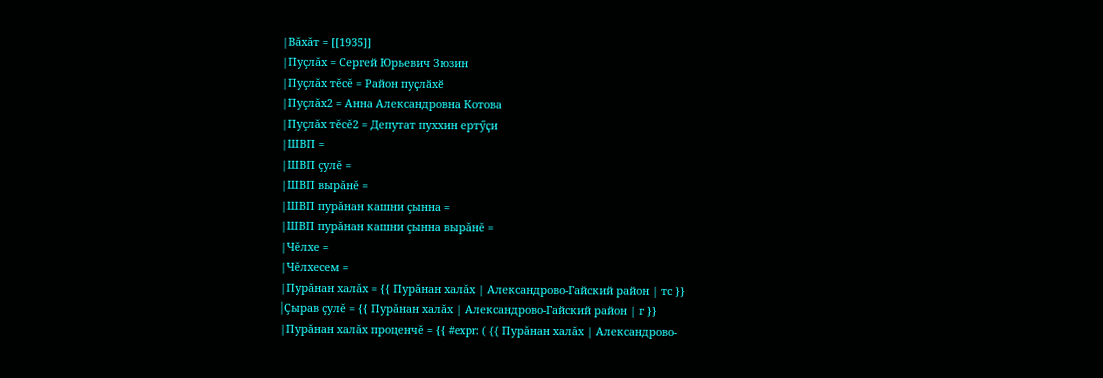|Вăхăт = [[1935]]
|Пуçлăх = Сергей Юрьевич Зюзин
|Пуçлăх тĕсĕ = Район пуҫлӑхӗ
|Пуçлăх2 = Анна Александровна Котова
|Пуçлăх тĕсĕ2 = Депутат пуххин ертӳҫи
|ШВП =
|ШВП çулĕ =
|ШВП вырăнĕ =
|ШВП пурăнан кашни çынна =
|ШВП пурăнан кашни çынна вырăнĕ =
|Чĕлхе =
|Чĕлхесем =
|Пурăнан халăх = {{ Пурăнан халăх | Александрово-Гайский район | тс }}
|Çырав çулĕ = {{ Пурăнан халăх | Александрово-Гайский район | г }}
|Пурăнан халăх проценчĕ = {{ #expr: ( {{ Пурăнан халăх | Александрово-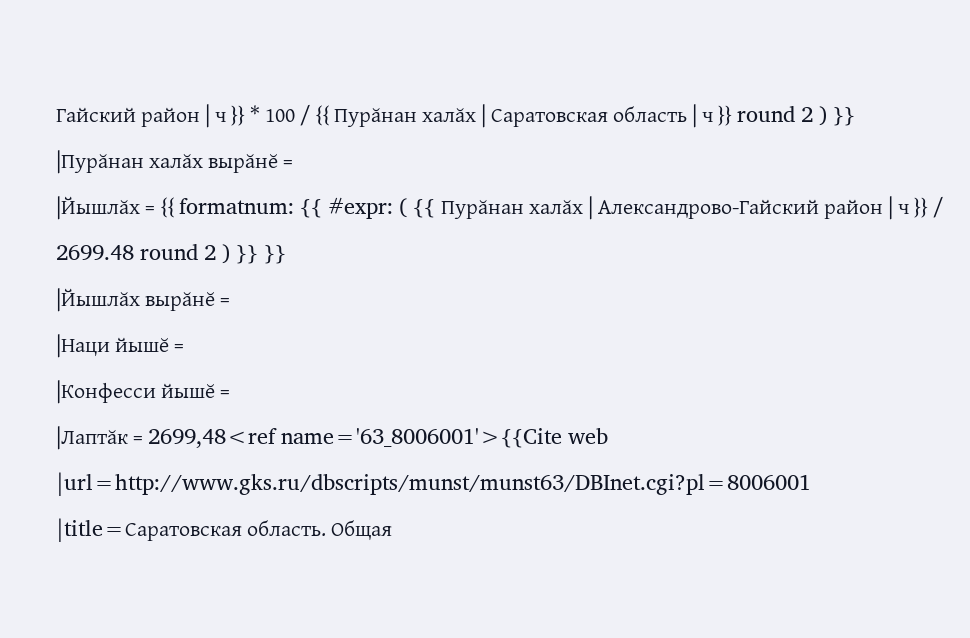Гайский район | ч }} * 100 / {{ Пурăнан халăх | Саратовская область | ч }} round 2 ) }}
|Пурăнан халăх вырăнĕ =
|Йышлăх = {{ formatnum: {{ #expr: ( {{ Пурăнан халăх | Александрово-Гайский район | ч }} / 2699.48 round 2 ) }} }}
|Йышлăх вырăнĕ =
|Наци йышĕ =
|Конфесси йышĕ =
|Лаптăк = 2699,48<ref name='63_8006001'>{{Cite web |url=http://www.gks.ru/dbscripts/munst/munst63/DBInet.cgi?pl=8006001 |title=Саратовская область. Общая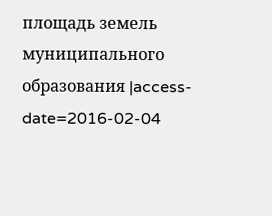площадь земель муниципального образования |access-date=2016-02-04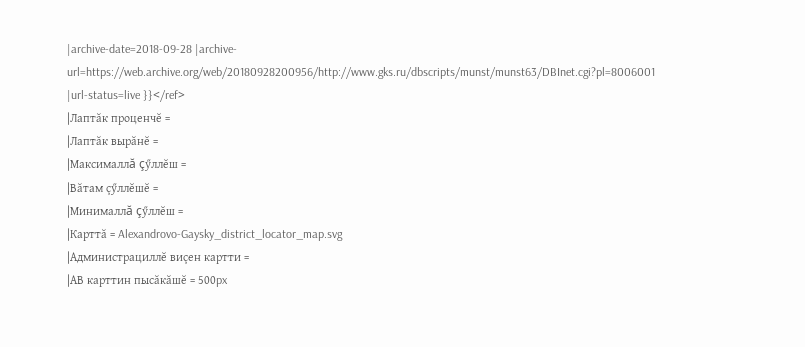|archive-date=2018-09-28 |archive-url=https://web.archive.org/web/20180928200956/http://www.gks.ru/dbscripts/munst/munst63/DBInet.cgi?pl=8006001 |url-status=live }}</ref>
|Лаптăк проценчĕ =
|Лаптăк вырăнĕ =
|Максималлă çӳллĕш =
|Вăтам çӳллĕшĕ =
|Минималлă çӳллĕш =
|Карттă = Alexandrovo-Gaysky_district_locator_map.svg
|Администрациллĕ виçен картти =
|АВ карттин пысăкăшĕ = 500px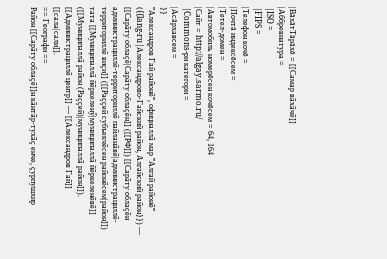|ВăхăтТăрăхĕ = [[Самар вӑхӑчӗ]]
|Аббревиатура =
|ISO =
|FIPS =
|Телефон кочĕ =
|Почтă индексĕсем =
|Тетел-домен =
|Автомобиль номерĕсен кочĕсем = 64, 164
|Сайт = http://algay.sarmo.ru/
|Commons-ри категори =
|Асăрхавсем =
}}
'''Александров Гай районӗ''', официаллӑ мар '''Алгай районӗ''' ({{lang-ru|Александрово-Гайский район, Алгайский район}}) — [[Сарӑту облаҫӗ|Сарӑту облаҫӗн]] ([[РФ]]) [[Сарӑту облаҫӗн администрациллӗ-территориллӗ пайланӑвӗ|администрациллӗ-территориллӗ виҫи]] ([[Раҫҫей субъекчӗсен районӗсем|район]]) тата [[Муниципаллӑ йӗркеленӳ|муниципаллӑ йӗркеленӗвӗ]] ([[Муниципаллӑ район (Раҫҫей)|муниципаллӑ район]]).
[[Администрациллӗ центр]] — [[Александров Гай]] [[сала|сали]].
== Географи ==
Район [[Сарӑту облаҫӗ]]н кӑнтӑр-тухӑҫ енче, ҫурпушхир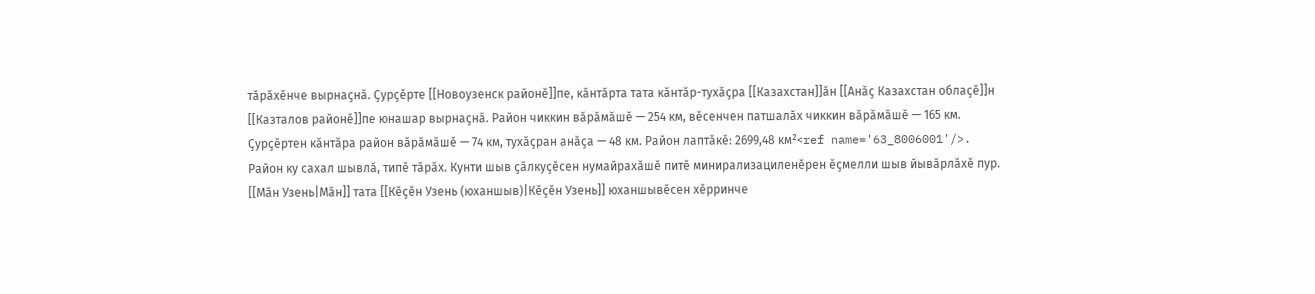тӑрӑхӗнче вырнаҫнӑ. Ҫурҫӗрте [[Новоузенск районӗ]]пе, кӑнтӑрта тата кӑнтӑр-тухӑҫра [[Казахстан]]ӑн [[Анӑҫ Казахстан облаҫӗ]]н [[Казталов районӗ]]пе юнашар вырнаҫнӑ. Район чиккин вӑрӑмӑшӗ — 254 км, вӗсенчен патшалӑх чиккин вӑрӑмӑшӗ — 165 км. Ҫурҫӗртен кӑнтӑра район вӑрӑмӑшӗ — 74 км, тухӑҫран анӑҫа — 48 км. Район лаптӑкӗ: 2699,48 км²<ref name='63_8006001'/>.
Район ку сахал шывлӑ, типӗ тӑрӑх. Кунти шыв ҫӑлкуҫӗсен нумайрахӑшӗ питӗ минирализациленӗрен ӗҫмелли шыв йывӑрлӑхӗ пур. [[Мӑн Узень|Мӑн]] тата [[Кӗҫӗн Узень (юханшыв)|Кӗҫӗн Узень]] юханшывӗсен хӗрринче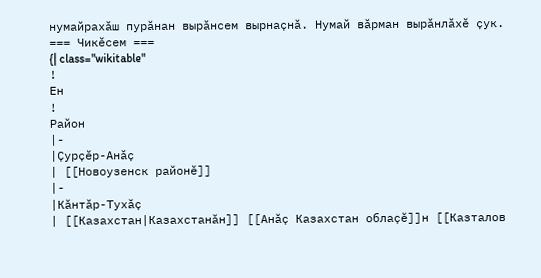нумайрахӑш пурӑнан вырӑнсем вырнаҫнӑ. Нумай вӑрман вырӑнлӑхӗ ҫук.
=== Чикӗсем ===
{| class="wikitable"
!
Ен
!
Район
|-
|Ҫурҫӗр-Анӑҫ
| [[Новоузенск районӗ]]
|-
|Кӑнтӑр-Тухӑҫ
| [[Казахстан|Казахстанӑн]] [[Анӑҫ Казахстан облаҫӗ]]н [[Казталов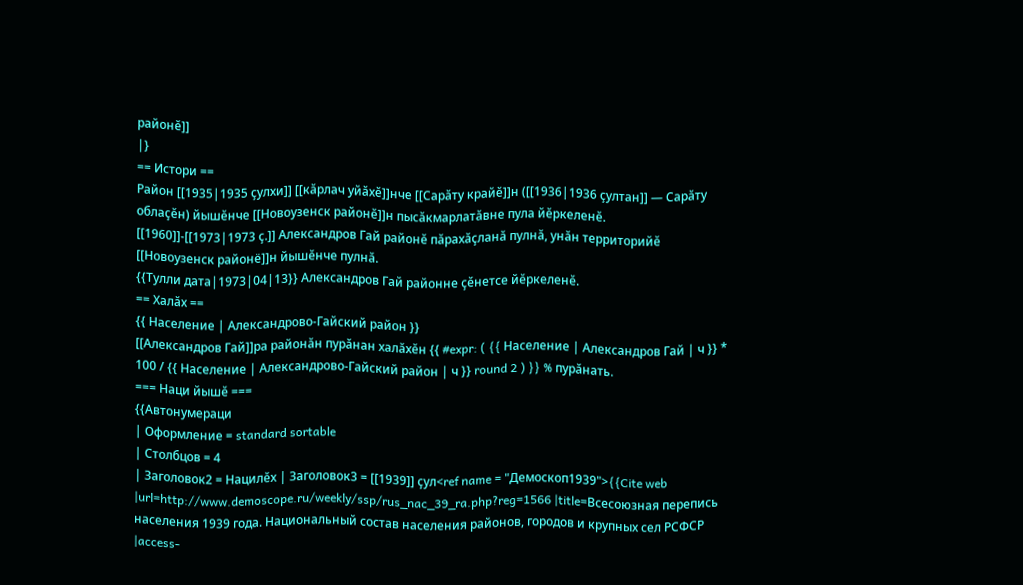районӗ]]
|}
== Истори ==
Район [[1935|1935 ҫулхи]] [[кӑрлач уйӑхӗ]]нче [[Сарӑту крайӗ]]н ([[1936|1936 ҫултан]] — Сарӑту облаҫӗн) йышӗнче [[Новоузенск районӗ]]н пысӑкмарлатӑвне пула йӗркеленӗ.
[[1960]]-[[1973|1973 ҫ.]] Александров Гай районӗ пӑрахӑҫланӑ пулнӑ, унӑн территорийӗ [[Новоузенск районё]]н йышӗнче пулнӑ.
{{Тулли дата|1973|04|13}} Александров Гай районне ҫӗнетсе йӗркеленӗ.
== Халӑх ==
{{ Население | Александрово-Гайский район }}
[[Александров Гай]]ра районӑн пурӑнан халӑхӗн {{ #expr: ( {{ Население | Александров Гай | ч }} * 100 / {{ Население | Александрово-Гайский район | ч }} round 2 ) }} % пурӑнать.
=== Наци йышӗ ===
{{Автонумераци
| Оформление = standard sortable
| Столбцов = 4
| Заголовок2 = Нацилӗх | Заголовок3 = [[1939]] ҫул<ref name = "Демоскоп1939">{{Cite web |url=http://www.demoscope.ru/weekly/ssp/rus_nac_39_ra.php?reg=1566 |title=Всесоюзная перепись населения 1939 года. Национальный состав населения районов, городов и крупных сел РСФСР |access-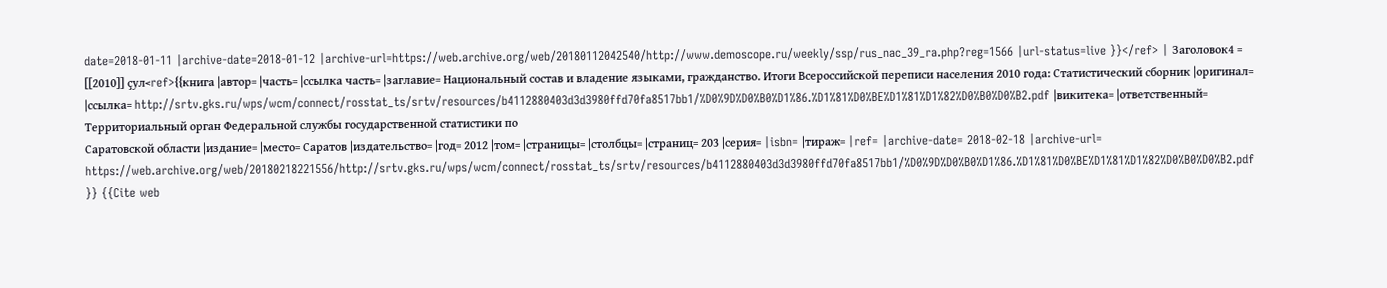date=2018-01-11 |archive-date=2018-01-12 |archive-url=https://web.archive.org/web/20180112042540/http://www.demoscope.ru/weekly/ssp/rus_nac_39_ra.php?reg=1566 |url-status=live }}</ref> | Заголовок4 = [[2010]] ҫул<ref>{{книга |автор= |часть= |ссылка часть= |заглавие= Национальный состав и владение языками, гражданство. Итоги Всероссийской переписи населения 2010 года: Статистический сборник |оригинал= |ссылка= http://srtv.gks.ru/wps/wcm/connect/rosstat_ts/srtv/resources/b4112880403d3d3980ffd70fa8517bb1/%D0%9D%D0%B0%D1%86.%D1%81%D0%BE%D1%81%D1%82%D0%B0%D0%B2.pdf |викитека= |ответственный= Территориальный орган Федеральной службы государственной статистики по
Саратовской области |издание= |место= Саратов |издательство= |год= 2012 |том= |страницы= |столбцы= |страниц= 203 |серия= |isbn= |тираж= |ref= |archive-date= 2018-02-18 |archive-url= https://web.archive.org/web/20180218221556/http://srtv.gks.ru/wps/wcm/connect/rosstat_ts/srtv/resources/b4112880403d3d3980ffd70fa8517bb1/%D0%9D%D0%B0%D1%86.%D1%81%D0%BE%D1%81%D1%82%D0%B0%D0%B2.pdf }} {{Cite web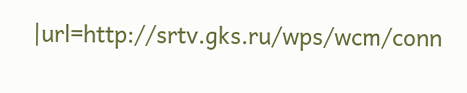|url=http://srtv.gks.ru/wps/wcm/conn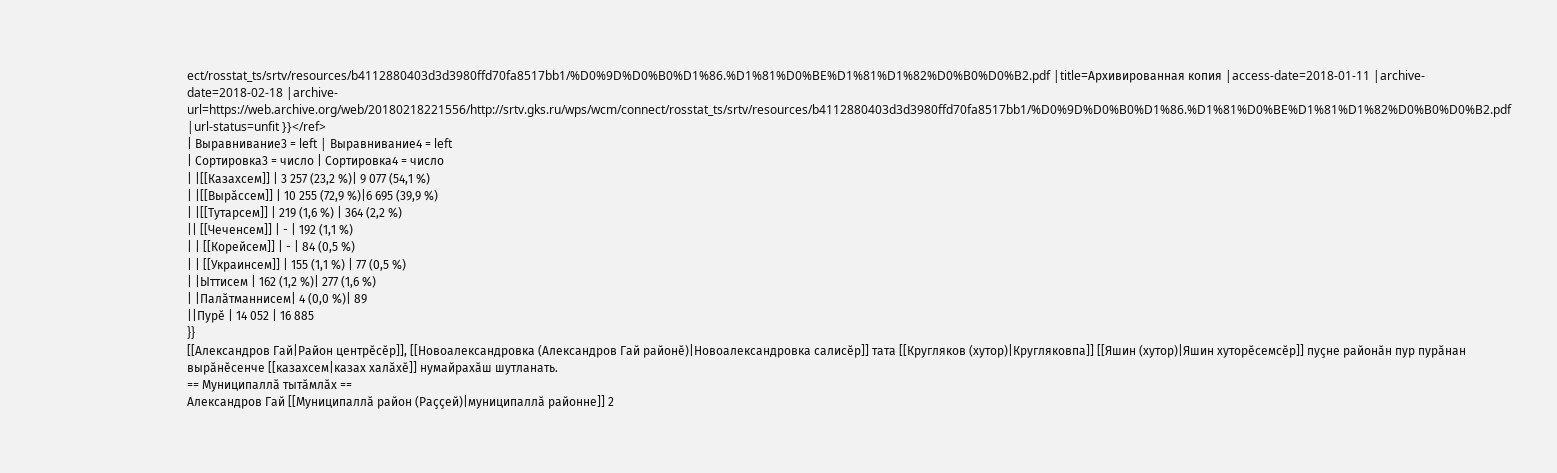ect/rosstat_ts/srtv/resources/b4112880403d3d3980ffd70fa8517bb1/%D0%9D%D0%B0%D1%86.%D1%81%D0%BE%D1%81%D1%82%D0%B0%D0%B2.pdf |title=Архивированная копия |access-date=2018-01-11 |archive-date=2018-02-18 |archive-url=https://web.archive.org/web/20180218221556/http://srtv.gks.ru/wps/wcm/connect/rosstat_ts/srtv/resources/b4112880403d3d3980ffd70fa8517bb1/%D0%9D%D0%B0%D1%86.%D1%81%D0%BE%D1%81%D1%82%D0%B0%D0%B2.pdf |url-status=unfit }}</ref>
| Выравнивание3 = left | Выравнивание4 = left
| Сортировка3 = число | Сортировка4 = число
| |[[Казахсем]] | 3 257 (23,2 %)| 9 077 (54,1 %)
| |[[Вырӑссем]] | 10 255 (72,9 %)|6 695 (39,9 %)
| |[[Тутарсем]] | 219 (1,6 %) | 364 (2,2 %)
|| [[Чеченсем]] | - | 192 (1,1 %)
| | [[Корейсем]] | - | 84 (0,5 %)
| | [[Украинсем]] | 155 (1,1 %) | 77 (0,5 %)
| |Ыттисем | 162 (1,2 %)| 277 (1,6 %)
| |Палӑтманнисем| 4 (0,0 %)| 89
||Пурӗ | 14 052 | 16 885
}}
[[Александров Гай|Район центрӗсӗр]], [[Новоалександровка (Александров Гай районӗ)|Новоалександровка салисӗр]] тата [[Кругляков (хутор)|Кругляковпа]] [[Яшин (хутор)|Яшин хуторӗсемсӗр]] пуҫне районӑн пур пурӑнан вырӑнӗсенче [[казахсем|казах халӑхӗ]] нумайрахӑш шутланать.
== Муниципаллӑ тытӑмлӑх ==
Александров Гай [[Муниципаллӑ район (Раҫҫей)|муниципаллӑ районне]] 2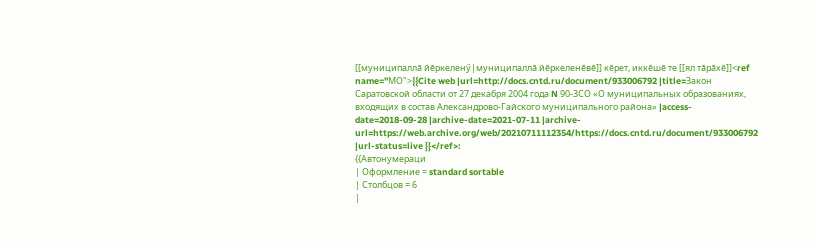[[муниципаллӑ йӗркеленӳ|муниципаллӑ йӗркеленӗвӗ]] кӗрет, иккӗшӗ те [[ял тӑрӑхӗ]]<ref name="МО">{{Cite web |url=http://docs.cntd.ru/document/933006792 |title=Закон Саратовской области от 27 декабря 2004 года N 90-ЗСО «О муниципальных образованиях, входящих в состав Александрово-Гайского муниципального района» |access-date=2018-09-28 |archive-date=2021-07-11 |archive-url=https://web.archive.org/web/20210711112354/https://docs.cntd.ru/document/933006792 |url-status=live }}</ref>:
{{Автонумераци
| Оформление = standard sortable
| Столбцов = 6
|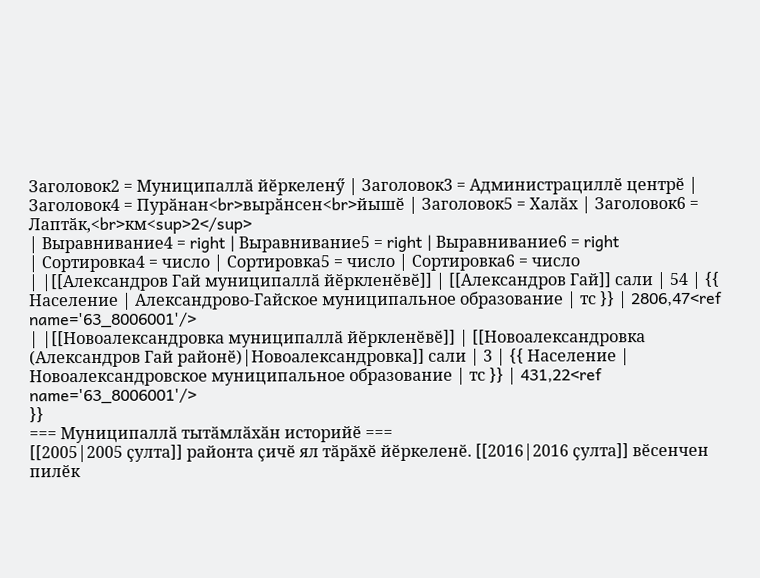Заголовок2 = Муниципаллӑ йӗркеленӳ | Заголовок3 = Администрациллӗ центрӗ | Заголовок4 = Пурӑнан<br>вырӑнсен<br>йышӗ | Заголовок5 = Халӑх | Заголовок6 = Лаптӑк,<br>км<sup>2</sup>
| Выравнивание4 = right | Выравнивание5 = right | Выравнивание6 = right
| Сортировка4 = число | Сортировка5 = число | Сортировка6 = число
| |[[Александров Гай муниципаллӑ йӗркленӗвӗ]] | [[Александров Гай]] сали | 54 | {{ Население | Александрово-Гайское муниципальное образование | тс }} | 2806,47<ref name='63_8006001'/>
| |[[Новоалександровка муниципаллӑ йӗркленӗвӗ]] | [[Новоалександровка (Александров Гай районӗ)|Новоалександровка]] сали | 3 | {{ Население | Новоалександровское муниципальное образование | тс }} | 431,22<ref name='63_8006001'/>
}}
=== Муниципаллӑ тытӑмлӑхӑн историйӗ ===
[[2005|2005 ҫулта]] районта ҫичӗ ял тӑрӑхӗ йӗркеленӗ. [[2016|2016 ҫулта]] вӗсенчен пилӗк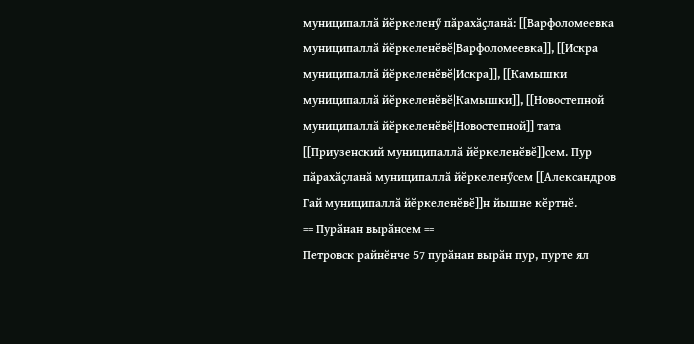муниципаллӑ йӗркеленӳ пӑрахӑҫланӑ: [[Варфоломеевка муниципаллӑ йӗркеленӗвӗ|Варфоломеевка]], [[Искра муниципаллӑ йӗркеленӗвӗ|Искра]], [[Камышки муниципаллӑ йӗркеленӗвӗ|Камышки]], [[Новостепной муниципаллӑ йӗркеленӗвӗ|Новостепной]] тата [[Приузенский муниципаллӑ йӗркеленӗвӗ]]сем. Пур пӑрахӑҫланӑ муниципаллӑ йӗркеленӳсем [[Александров Гай муниципаллӑ йӗркеленӗвӗ]]н йышне кӗртнӗ.
== Пурӑнан вырӑнсем ==
Петровск райнӗнче 57 пурӑнан вырӑн пур, пурте ял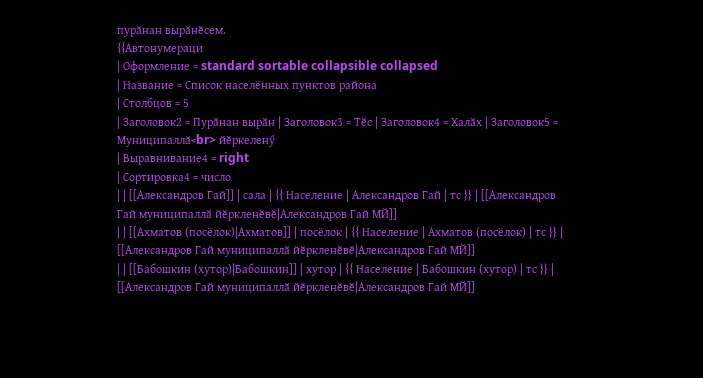пурӑнан вырӑнӗсем.
{{Автонумераци
| Оформление = standard sortable collapsible collapsed
| Название = Список населённых пунктов района
| Столбцов = 5
| Заголовок2 = Пурӑнан вырӑн | Заголовок3 = Тӗс | Заголовок4 = Халӑх | Заголовок5 = Муниципаллӑ<br> йӗркеленӳ
| Выравнивание4 = right
| Сортировка4 = число
| | [[Александров Гай]] | сала | {{ Население | Александров Гай | тс }} | [[Александров Гай муниципаллӑ йӗркленӗвӗ|Александров Гай МЙ]]
| | [[Ахматов (посёлок)|Ахматов]] | посёлок | {{ Население | Ахматов (посёлок) | тс }} | [[Александров Гай муниципаллӑ йӗркленӗвӗ|Александров Гай МЙ]]
| | [[Бабошкин (хутор)|Бабошкин]] | хутор | {{ Население | Бабошкин (хутор) | тс }} | [[Александров Гай муниципаллӑ йӗркленӗвӗ|Александров Гай МЙ]]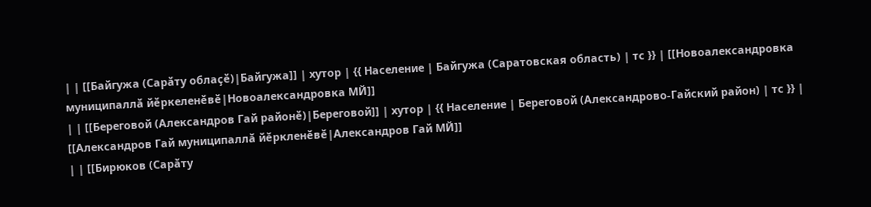| | [[Байгужа (Сарӑту облаҫӗ)|Байгужа]] | хутор | {{ Население | Байгужа (Саратовская область) | тс }} | [[Новоалександровка муниципаллӑ йӗркеленӗвӗ|Новоалександровка МЙ]]
| | [[Береговой (Александров Гай районӗ)|Береговой]] | хутор | {{ Население | Береговой (Александрово-Гайский район) | тс }} | [[Александров Гай муниципаллӑ йӗркленӗвӗ|Александров Гай МЙ]]
| | [[Бирюков (Сарӑту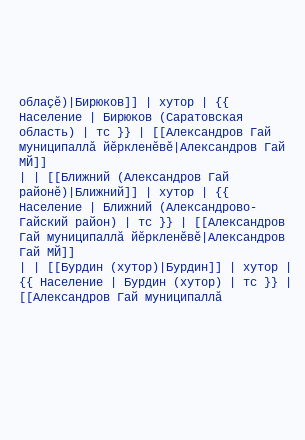облаҫӗ)|Бирюков]] | хутор | {{ Население | Бирюков (Саратовская область) | тс }} | [[Александров Гай муниципаллӑ йӗркленӗвӗ|Александров Гай МЙ]]
| | [[Ближний (Александров Гай районӗ)|Ближний]] | хутор | {{ Население | Ближний (Александрово-Гайский район) | тс }} | [[Александров Гай муниципаллӑ йӗркленӗвӗ|Александров Гай МЙ]]
| | [[Бурдин (хутор)|Бурдин]] | хутор | {{ Население | Бурдин (хутор) | тс }} | [[Александров Гай муниципаллӑ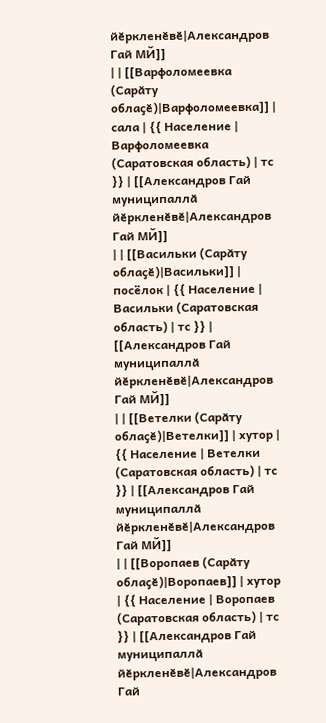йӗркленӗвӗ|Александров Гай МЙ]]
| | [[Варфоломеевка (Сарӑту облаҫӗ)|Варфоломеевка]] | сала | {{ Население | Варфоломеевка (Саратовская область) | тс }} | [[Александров Гай муниципаллӑ йӗркленӗвӗ|Александров Гай МЙ]]
| | [[Васильки (Сарӑту облаҫӗ)|Васильки]] | посёлок | {{ Население | Васильки (Саратовская область) | тс }} | [[Александров Гай муниципаллӑ йӗркленӗвӗ|Александров Гай МЙ]]
| | [[Ветелки (Сарӑту облаҫӗ)|Ветелки]] | хутор | {{ Население | Ветелки (Саратовская область) | тс }} | [[Александров Гай муниципаллӑ йӗркленӗвӗ|Александров Гай МЙ]]
| | [[Воропаев (Сарӑту облаҫӗ)|Воропаев]] | хутор | {{ Население | Воропаев (Саратовская область) | тс }} | [[Александров Гай муниципаллӑ йӗркленӗвӗ|Александров Гай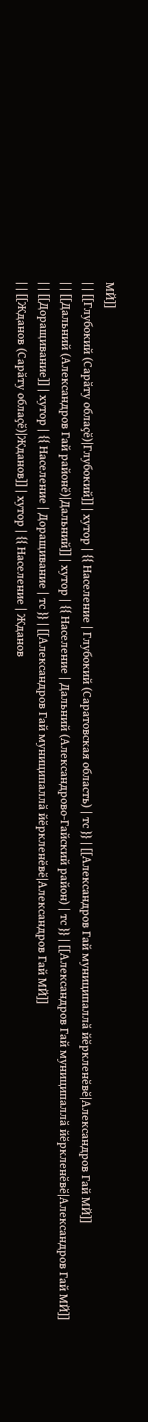МЙ]]
| | [[Глубокий (Сарӑту облаҫӗ)|Глубокий]] | хутор | {{ Население | Глубокий (Саратовская область) | тс }} | [[Александров Гай муниципаллӑ йӗркленӗвӗ|Александров Гай МЙ]]
| | [[Дальний (Александров Гай районӗ)|Дальний]] | хутор | {{ Население | Дальний (Александрово-Гайский район) | тс }} | [[Александров Гай муниципаллӑ йӗркленӗвӗ|Александров Гай МЙ]]
| | [[Доращивание]] | хутор | {{ Население | Доращивание | тс }} | [[Александров Гай муниципаллӑ йӗркленӗвӗ|Александров Гай МЙ]]
| | [[Жданов (Сарӑту облаҫӗ)|Жданов]] | хутор | {{ Население | Жданов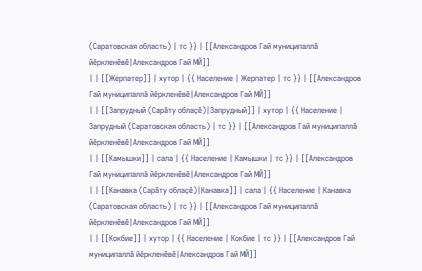(Саратовская область) | тс }} | [[Александров Гай муниципаллӑ йӗркленӗвӗ|Александров Гай МЙ]]
| | [[Жерпатер]] | хутор | {{ Население | Жерпатер | тс }} | [[Александров Гай муниципаллӑ йӗркленӗвӗ|Александров Гай МЙ]]
| | [[Запрудный (Сарӑту облаҫӗ)|Запрудный]] | хутор | {{ Население | Запрудный (Саратовская область) | тс }} | [[Александров Гай муниципаллӑ йӗркленӗвӗ|Александров Гай МЙ]]
| | [[Камышки]] | сала | {{ Население | Камышки | тс }} | [[Александров Гай муниципаллӑ йӗркленӗвӗ|Александров Гай МЙ]]
| | [[Канавка (Сарӑту облаҫӗ)|Канавка]] | сала | {{ Население | Канавка (Саратовская область) | тс }} | [[Александров Гай муниципаллӑ йӗркленӗвӗ|Александров Гай МЙ]]
| | [[Кокбие]] | хутор | {{ Население | Кокбие | тс }} | [[Александров Гай муниципаллӑ йӗркленӗвӗ|Александров Гай МЙ]]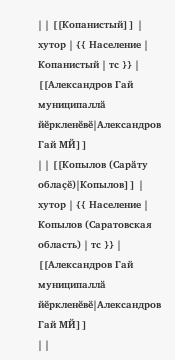| | [[Копанистый]] | хутор | {{ Население | Копанистый | тс }} | [[Александров Гай муниципаллӑ йӗркленӗвӗ|Александров Гай МЙ]]
| | [[Копылов (Сарӑту облаҫӗ)|Копылов]] | хутор | {{ Население | Копылов (Саратовская область) | тс }} | [[Александров Гай муниципаллӑ йӗркленӗвӗ|Александров Гай МЙ]]
| |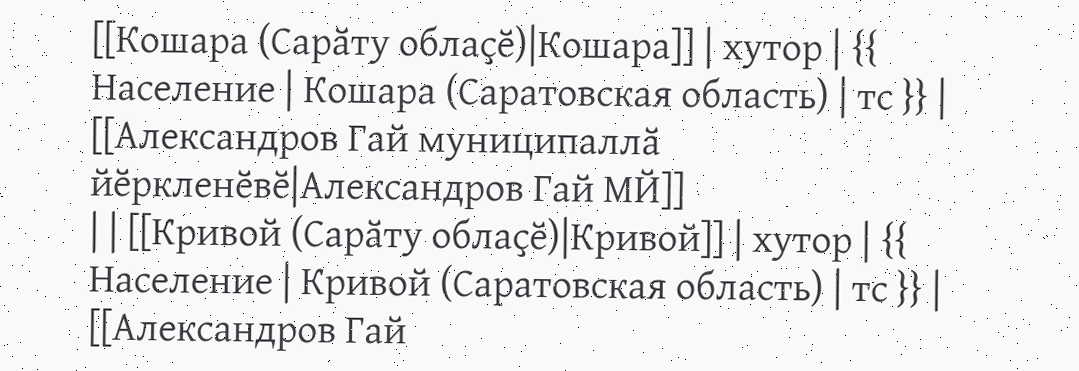[[Кошара (Сарӑту облаҫӗ)|Кошара]] | хутор | {{ Население | Кошара (Саратовская область) | тс }} | [[Александров Гай муниципаллӑ йӗркленӗвӗ|Александров Гай МЙ]]
| | [[Кривой (Сарӑту облаҫӗ)|Кривой]] | хутор | {{ Население | Кривой (Саратовская область) | тс }} | [[Александров Гай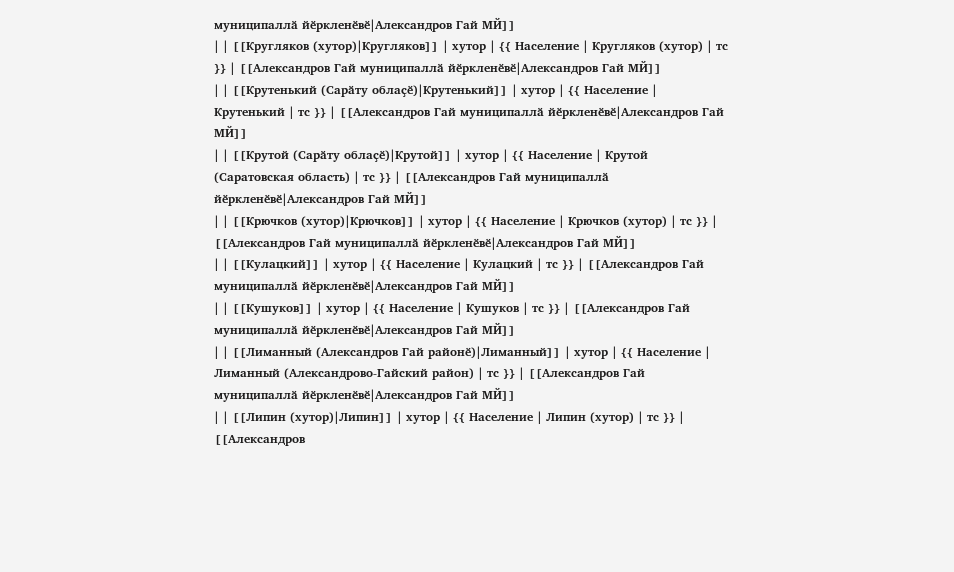муниципаллӑ йӗркленӗвӗ|Александров Гай МЙ]]
| | [[Кругляков (хутор)|Кругляков]] | хутор | {{ Население | Кругляков (хутор) | тс }} | [[Александров Гай муниципаллӑ йӗркленӗвӗ|Александров Гай МЙ]]
| | [[Крутенький (Сарӑту облаҫӗ)|Крутенький]] | хутор | {{ Население | Крутенький | тс }} | [[Александров Гай муниципаллӑ йӗркленӗвӗ|Александров Гай МЙ]]
| | [[Крутой (Сарӑту облаҫӗ)|Крутой]] | хутор | {{ Население | Крутой (Саратовская область) | тс }} | [[Александров Гай муниципаллӑ йӗркленӗвӗ|Александров Гай МЙ]]
| | [[Крючков (хутор)|Крючков]] | хутор | {{ Население | Крючков (хутор) | тс }} | [[Александров Гай муниципаллӑ йӗркленӗвӗ|Александров Гай МЙ]]
| | [[Кулацкий]] | хутор | {{ Население | Кулацкий | тс }} | [[Александров Гай муниципаллӑ йӗркленӗвӗ|Александров Гай МЙ]]
| | [[Кушуков]] | хутор | {{ Население | Кушуков | тс }} | [[Александров Гай муниципаллӑ йӗркленӗвӗ|Александров Гай МЙ]]
| | [[Лиманный (Александров Гай районӗ)|Лиманный]] | хутор | {{ Население | Лиманный (Александрово-Гайский район) | тс }} | [[Александров Гай муниципаллӑ йӗркленӗвӗ|Александров Гай МЙ]]
| | [[Липин (хутор)|Липин]] | хутор | {{ Население | Липин (хутор) | тс }} | [[Александров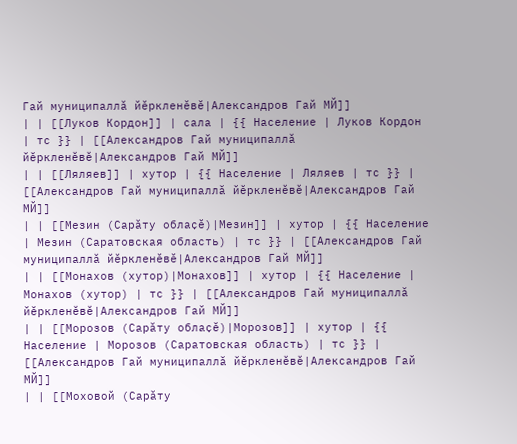Гай муниципаллӑ йӗркленӗвӗ|Александров Гай МЙ]]
| | [[Луков Кордон]] | сала | {{ Население | Луков Кордон | тс }} | [[Александров Гай муниципаллӑ йӗркленӗвӗ|Александров Гай МЙ]]
| | [[Ляляев]] | хутор | {{ Население | Ляляев | тс }} | [[Александров Гай муниципаллӑ йӗркленӗвӗ|Александров Гай МЙ]]
| | [[Мезин (Сарӑту облаҫӗ)|Мезин]] | хутор | {{ Население | Мезин (Саратовская область) | тс }} | [[Александров Гай муниципаллӑ йӗркленӗвӗ|Александров Гай МЙ]]
| | [[Монахов (хутор)|Монахов]] | хутор | {{ Население | Монахов (хутор) | тс }} | [[Александров Гай муниципаллӑ йӗркленӗвӗ|Александров Гай МЙ]]
| | [[Морозов (Сарӑту облаҫӗ)|Морозов]] | хутор | {{ Население | Морозов (Саратовская область) | тс }} | [[Александров Гай муниципаллӑ йӗркленӗвӗ|Александров Гай МЙ]]
| | [[Моховой (Сарӑту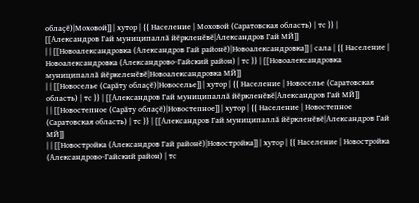облаҫӗ)|Моховой]] | хутор | {{ Население | Моховой (Саратовская область) | тс }} | [[Александров Гай муниципаллӑ йӗркленӗвӗ|Александров Гай МЙ]]
| | [[Новоалександровка (Александров Гай районӗ)|Новоалександровка]] | сала | {{ Население | Новоалександровка (Александрово-Гайский район) | тс }} | [[Новоалександровка муниципаллӑ йӗркеленӗвӗ|Новоалександровка МЙ]]
| | [[Новоселье (Сарӑту облаҫӗ)|Новоселье]] | хутор | {{ Население | Новоселье (Саратовская область) | тс }} | [[Александров Гай муниципаллӑ йӗркленӗвӗ|Александров Гай МЙ]]
| | [[Новостепное (Сарӑту облаҫӗ)|Новостепное]] | хутор | {{ Население | Новостепное (Саратовская область) | тс }} | [[Александров Гай муниципаллӑ йӗркленӗвӗ|Александров Гай МЙ]]
| | [[Новостройка (Александров Гай районӗ)|Новостройка]] | хутор | {{ Население | Новостройка (Александрово-Гайский район) | тс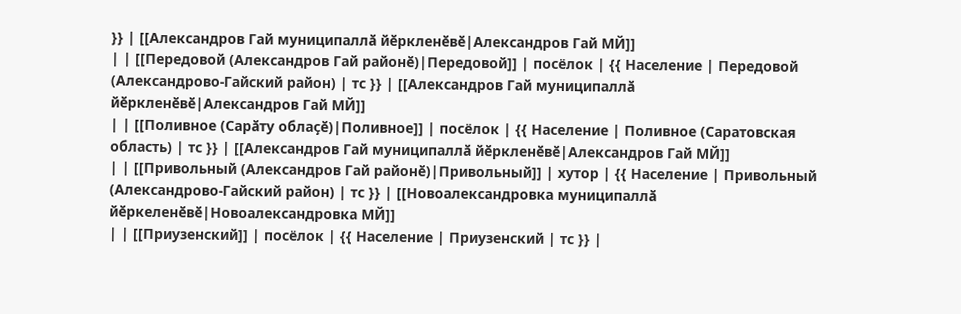}} | [[Александров Гай муниципаллӑ йӗркленӗвӗ|Александров Гай МЙ]]
| | [[Передовой (Александров Гай районӗ)|Передовой]] | посёлок | {{ Население | Передовой (Александрово-Гайский район) | тс }} | [[Александров Гай муниципаллӑ йӗркленӗвӗ|Александров Гай МЙ]]
| | [[Поливное (Сарӑту облаҫӗ)|Поливное]] | посёлок | {{ Население | Поливное (Саратовская область) | тс }} | [[Александров Гай муниципаллӑ йӗркленӗвӗ|Александров Гай МЙ]]
| | [[Привольный (Александров Гай районӗ)|Привольный]] | хутор | {{ Население | Привольный (Александрово-Гайский район) | тс }} | [[Новоалександровка муниципаллӑ йӗркеленӗвӗ|Новоалександровка МЙ]]
| | [[Приузенский]] | посёлок | {{ Население | Приузенский | тс }} |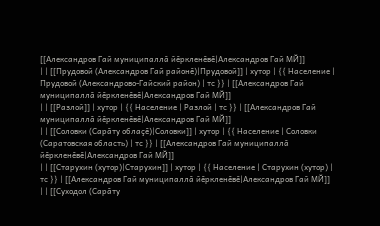[[Александров Гай муниципаллӑ йӗркленӗвӗ|Александров Гай МЙ]]
| | [[Прудовой (Александров Гай районӗ)|Прудовой]] | хутор | {{ Население | Прудовой (Александрово-Гайский район) | тс }} | [[Александров Гай муниципаллӑ йӗркленӗвӗ|Александров Гай МЙ]]
| | [[Разлой]] | хутор | {{ Население | Разлой | тс }} | [[Александров Гай муниципаллӑ йӗркленӗвӗ|Александров Гай МЙ]]
| | [[Соловки (Сарӑту облаҫӗ)|Соловки]] | хутор | {{ Население | Соловки (Саратовская область) | тс }} | [[Александров Гай муниципаллӑ йӗркленӗвӗ|Александров Гай МЙ]]
| | [[Старухин (хутор)|Старухин]] | хутор | {{ Население | Старухин (хутор) | тс }} | [[Александров Гай муниципаллӑ йӗркленӗвӗ|Александров Гай МЙ]]
| | [[Суходол (Сарӑту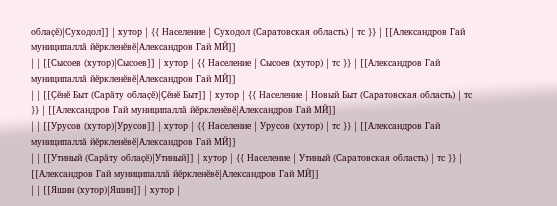облаҫӗ)|Суходол]] | хутор | {{ Население | Суходол (Саратовская область) | тс }} | [[Александров Гай муниципаллӑ йӗркленӗвӗ|Александров Гай МЙ]]
| | [[Сысоев (хутор)|Сысоев]] | хутор | {{ Население | Сысоев (хутор) | тс }} | [[Александров Гай муниципаллӑ йӗркленӗвӗ|Александров Гай МЙ]]
| | [[Ҫӗнӗ Быт (Сарӑту облаҫӗ)|Ҫӗнӗ Быт]] | хутор | {{ Население | Новый Быт (Саратовская область) | тс }} | [[Александров Гай муниципаллӑ йӗркленӗвӗ|Александров Гай МЙ]]
| | [[Урусов (хутор)|Урусов]] | хутор | {{ Население | Урусов (хутор) | тс }} | [[Александров Гай муниципаллӑ йӗркленӗвӗ|Александров Гай МЙ]]
| | [[Утиный (Сарӑту облаҫӗ)|Утиный]] | хутор | {{ Население | Утиный (Саратовская область) | тс }} | [[Александров Гай муниципаллӑ йӗркленӗвӗ|Александров Гай МЙ]]
| | [[Яшин (хутор)|Яшин]] | хутор |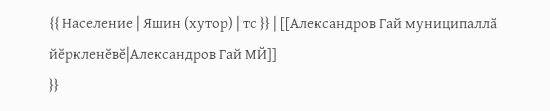{{ Население | Яшин (хутор) | тс }} | [[Александров Гай муниципаллӑ йӗркленӗвӗ|Александров Гай МЙ]]
}}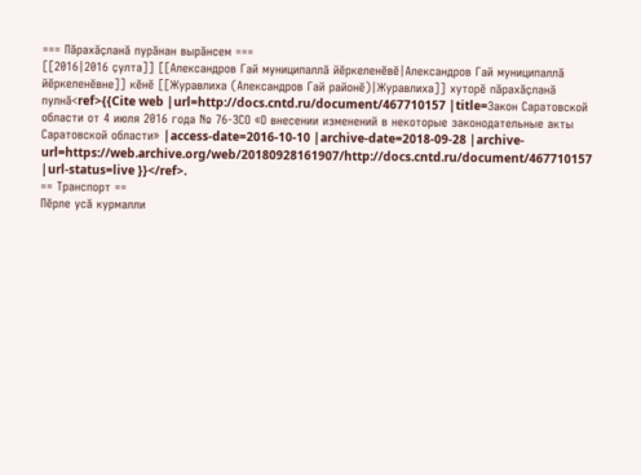=== Пӑрахӑҫланӑ пурӑнан вырӑнсем ===
[[2016|2016 ҫулта]] [[Александров Гай муниципаллӑ йӗркеленӗвӗ|Александров Гай муниципаллӑ йӗркеленӗвне]] кӗнӗ [[Журавлиха (Александров Гай районӗ)|Журавлиха]] хуторӗ пӑрахӑҫланӑ пулнӑ<ref>{{Cite web |url=http://docs.cntd.ru/document/467710157 |title=Закон Саратовской области от 4 июля 2016 года № 76-ЗСО «О внесении изменений в некоторые законодательные акты Саратовской области» |access-date=2016-10-10 |archive-date=2018-09-28 |archive-url=https://web.archive.org/web/20180928161907/http://docs.cntd.ru/document/467710157 |url-status=live }}</ref>.
== Транспорт ==
Пӗрле усӑ курмалли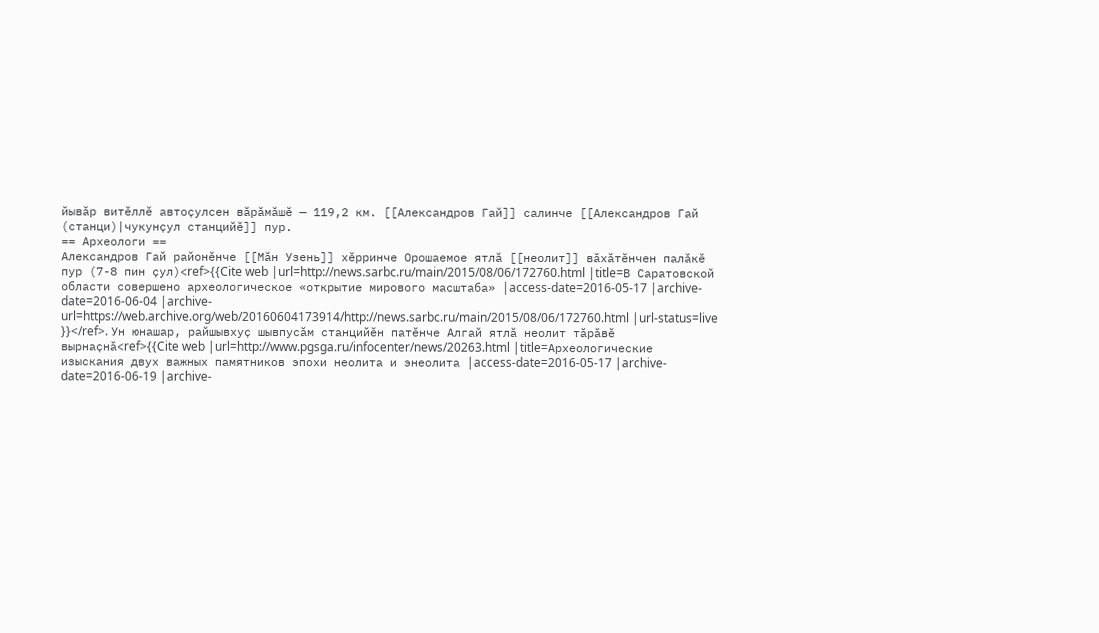йывӑр витӗллӗ автоҫулсен вӑрӑмӑшӗ — 119,2 км. [[Александров Гай]] салинче [[Александров Гай (станци)|чукунҫул станцийӗ]] пур.
== Археологи ==
Александров Гай районӗнче [[Мӑн Узень]] хӗрринче Орошаемое ятлӑ [[неолит]] вӑхӑтӗнчен палӑкӗ пур (7-8 пин ҫул)<ref>{{Cite web |url=http://news.sarbc.ru/main/2015/08/06/172760.html |title=В Саратовской области совершено археологическое «открытие мирового масштаба» |access-date=2016-05-17 |archive-date=2016-06-04 |archive-url=https://web.archive.org/web/20160604173914/http://news.sarbc.ru/main/2015/08/06/172760.html |url-status=live }}</ref>. Ун юнашар, райшывхуҫ шывпусӑм станцийӗн патӗнче Алгай ятлӑ неолит тӑрӑвӗ вырнаҫнӑ<ref>{{Cite web |url=http://www.pgsga.ru/infocenter/news/20263.html |title=Археологические изыскания двух важных памятников эпохи неолита и энеолита |access-date=2016-05-17 |archive-date=2016-06-19 |archive-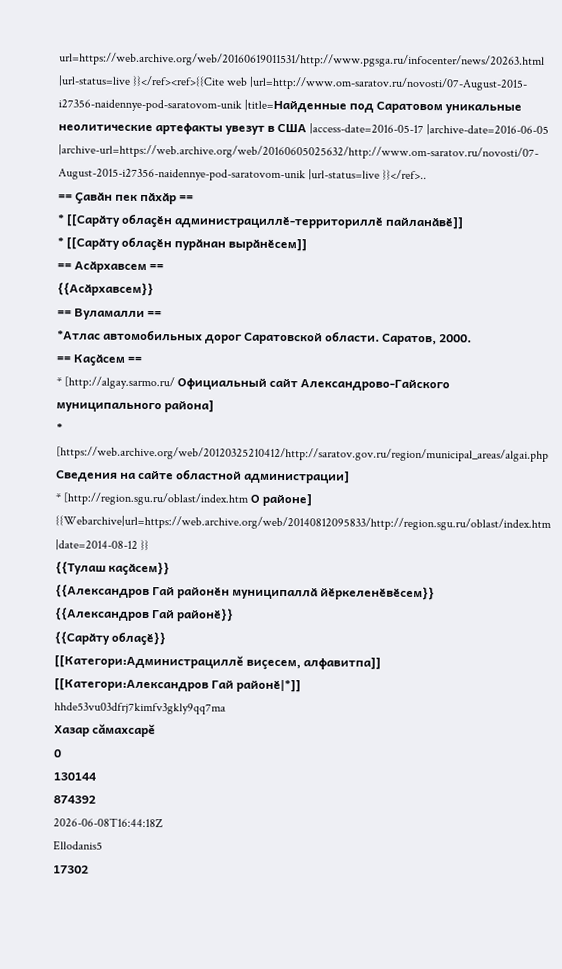url=https://web.archive.org/web/20160619011531/http://www.pgsga.ru/infocenter/news/20263.html |url-status=live }}</ref><ref>{{Cite web |url=http://www.om-saratov.ru/novosti/07-August-2015-i27356-naidennye-pod-saratovom-unik |title=Найденные под Саратовом уникальные неолитические артефакты увезут в США |access-date=2016-05-17 |archive-date=2016-06-05 |archive-url=https://web.archive.org/web/20160605025632/http://www.om-saratov.ru/novosti/07-August-2015-i27356-naidennye-pod-saratovom-unik |url-status=live }}</ref>..
== Ҫавӑн пек пӑхӑр ==
* [[Сарӑту облаҫӗн администрациллӗ-территориллӗ пайланӑвӗ]]
* [[Сарӑту облаҫӗн пурӑнан вырӑнӗсем]]
== Асӑрхавсем ==
{{Асӑрхавсем}}
== Вуламалли ==
*Атлас автомобильных дорог Саратовской области. Саратов, 2000.
== Каҫӑсем ==
* [http://algay.sarmo.ru/ Официальный сайт Александрово-Гайского муниципального района]
* [https://web.archive.org/web/20120325210412/http://saratov.gov.ru/region/municipal_areas/algai.php Сведения на сайте областной администрации]
* [http://region.sgu.ru/oblast/index.htm О районе] {{Webarchive|url=https://web.archive.org/web/20140812095833/http://region.sgu.ru/oblast/index.htm |date=2014-08-12 }}
{{Тулаш каҫӑсем}}
{{Александров Гай районӗн муниципаллӑ йӗркеленӗвӗсем}}
{{Александров Гай районӗ}}
{{Сарӑту облаҫӗ}}
[[Категори:Администрациллĕ виçесем, алфавитпа]]
[[Категори:Александров Гай районӗ|*]]
hhde53vu03dfrj7kimfv3gkly9qq7ma
Хазар сăмахсарĕ
0
130144
874392
2026-06-08T16:44:18Z
Ellodanis5
17302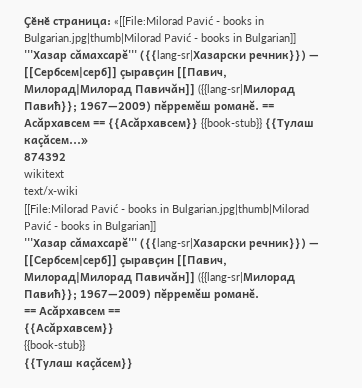Ҫӗнӗ страница: «[[File:Milorad Pavić - books in Bulgarian.jpg|thumb|Milorad Pavić - books in Bulgarian]] '''Хазар сăмахсарĕ''' ({{lang-sr|Хазарски речник}}) — [[Сербсем|серб]] çыравçин [[Павич, Милорад|Милорад Павичăн]] ({{lang-sr|Милорад Павић}}; 1967—2009) пĕрремĕш романĕ. == Асăрхавсем == {{Асăрхавсем}} {{book-stub}} {{Тулаш каçăсем...»
874392
wikitext
text/x-wiki
[[File:Milorad Pavić - books in Bulgarian.jpg|thumb|Milorad Pavić - books in Bulgarian]]
'''Хазар сăмахсарĕ''' ({{lang-sr|Хазарски речник}}) — [[Сербсем|серб]] çыравçин [[Павич, Милорад|Милорад Павичăн]] ({{lang-sr|Милорад Павић}}; 1967—2009) пĕрремĕш романĕ.
== Асăрхавсем ==
{{Асăрхавсем}}
{{book-stub}}
{{Тулаш каçăсем}}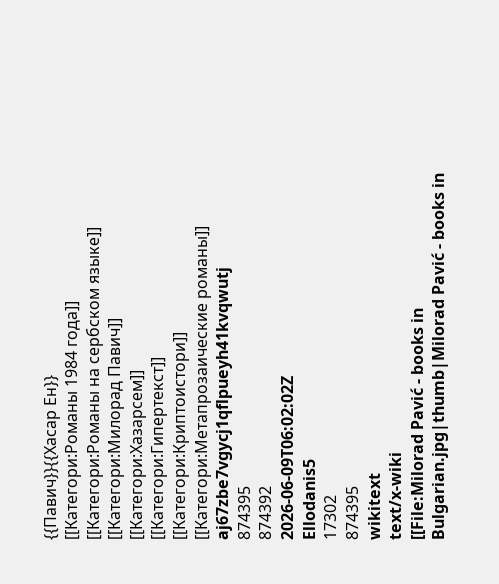{{Павич}}{{Хасар Ен}}
[[Категори:Романы 1984 года]]
[[Категори:Романы на сербском языке]]
[[Категори:Милорад Павич]]
[[Категори:Хазарсем]]
[[Категори:Гипертекст]]
[[Категори:Криптоистори]]
[[Категори:Метапрозаические романы]]
aj67zbe7vgycj1qflpueyh41kvqwutj
874395
874392
2026-06-09T06:02:02Z
Ellodanis5
17302
874395
wikitext
text/x-wiki
[[File:Milorad Pavić - books in Bulgarian.jpg|thumb|Milorad Pavić - books in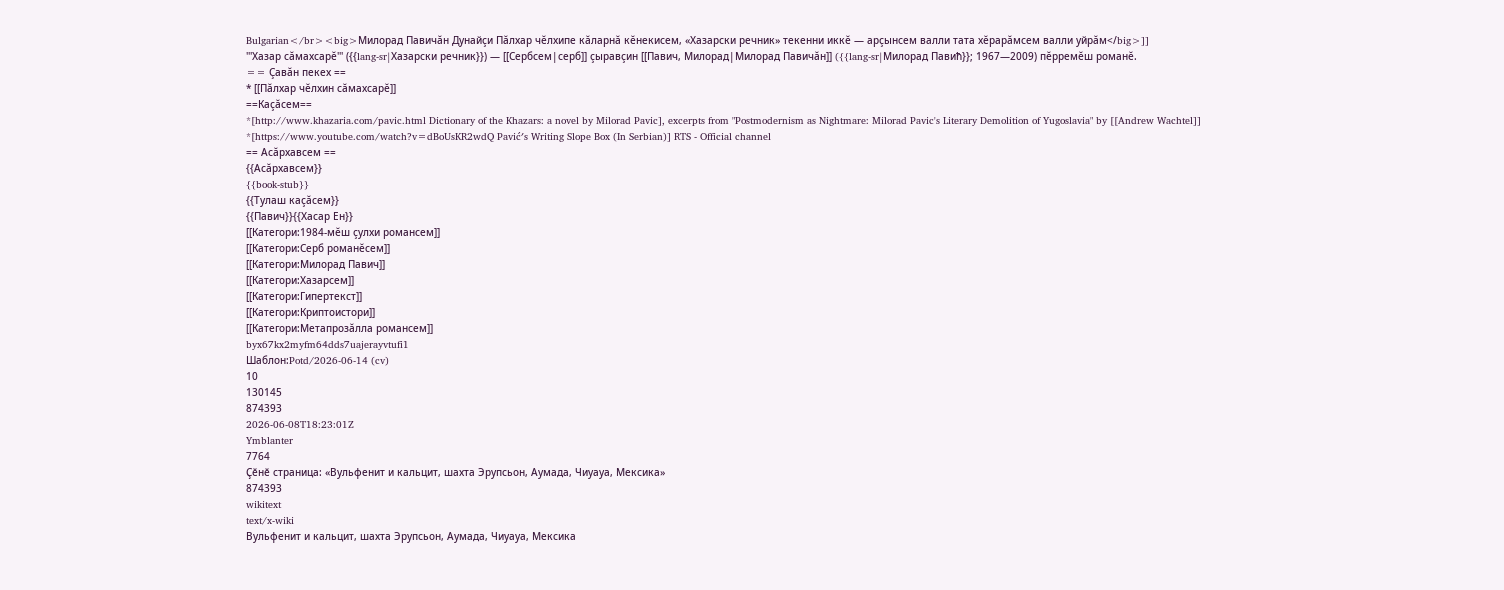Bulgarian</br><big>Милорад Павичăн Дунайçи Пăлхар чĕлхипе кăларнă кĕнекисем, «Хазарски речник» текенни иккĕ — арçынсем валли тата хĕрарăмсем валли уйрăм</big>]]
'''Хазар сăмахсарĕ''' ({{lang-sr|Хазарски речник}}) — [[Сербсем|серб]] çыравçин [[Павич, Милорад|Милорад Павичăн]] ({{lang-sr|Милорад Павић}}; 1967—2009) пĕрремĕш романĕ.
== Çавăн пекех ==
* [[Пăлхар чĕлхин сăмахсарĕ]]
==Каçăсем==
*[http://www.khazaria.com/pavic.html Dictionary of the Khazars: a novel by Milorad Pavic], excerpts from "Postmodernism as Nightmare: Milorad Pavic's Literary Demolition of Yugoslavia" by [[Andrew Wachtel]]
*[https://www.youtube.com/watch?v=dBoUsKR2wdQ Pavić′s Writing Slope Box (In Serbian)] RTS - Official channel
== Асăрхавсем ==
{{Асăрхавсем}}
{{book-stub}}
{{Тулаш каçăсем}}
{{Павич}}{{Хасар Ен}}
[[Категори:1984-мĕш çулхи романсем]]
[[Категори:Серб романĕсем]]
[[Категори:Милорад Павич]]
[[Категори:Хазарсем]]
[[Категори:Гипертекст]]
[[Категори:Криптоистори]]
[[Категори:Метапрозăлла романсем]]
byx67kx2myfm64dds7uajerayvtufi1
Шаблон:Potd/2026-06-14 (cv)
10
130145
874393
2026-06-08T18:23:01Z
Ymblanter
7764
Ҫӗнӗ страница: «Вульфенит и кальцит, шахта Эрупсьон, Аумада, Чиуауа, Мексика»
874393
wikitext
text/x-wiki
Вульфенит и кальцит, шахта Эрупсьон, Аумада, Чиуауа, Мексика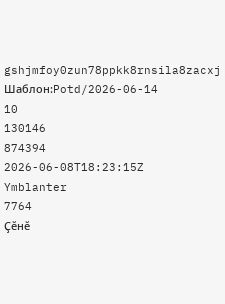gshjmfoy0zun78ppkk8rnsila8zacxj
Шаблон:Potd/2026-06-14
10
130146
874394
2026-06-08T18:23:15Z
Ymblanter
7764
Ҫӗнӗ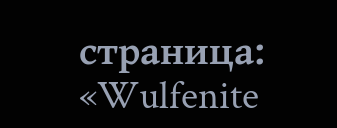страница: «Wulfenite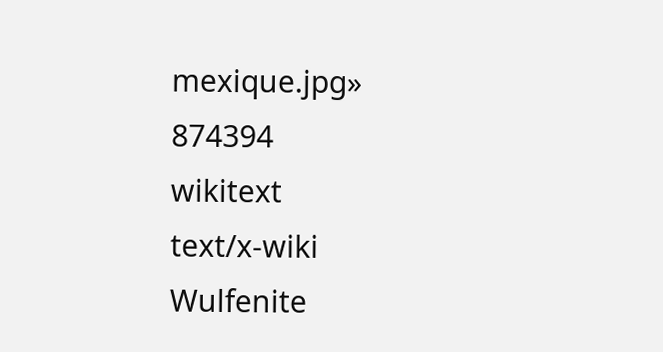mexique.jpg»
874394
wikitext
text/x-wiki
Wulfenite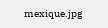mexique.jpg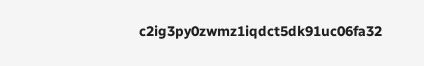c2ig3py0zwmz1iqdct5dk91uc06fa32